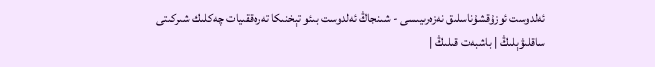ئەلدوست ئوزۇقشۇناسلىق نەزەرىيىسى - شىنجاڭ ئەلدوست بىئو تېخنىكا تەرەققىيات چەكلىك شىركىتى
ساقلىۋېلىڭ | باشبەت قىلىڭ |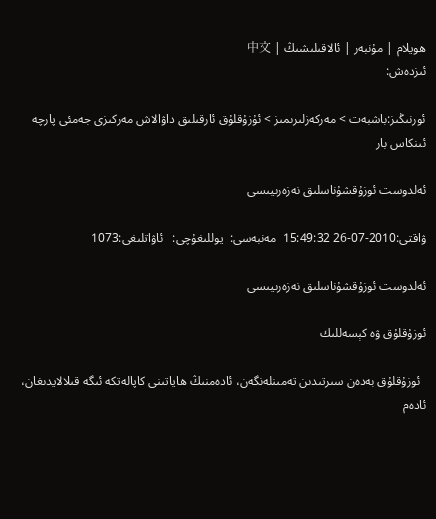ھويلام | مۇنبەر | ئالاقىلىشىڭ | 中文
ئىزدەش:

ئورنىڭىز:باشبەت > مەركەزلىرىمىز > ئۇزۇقلۇق ئارقىلىق داۋالاش مەركىزى جەمئى پارچە ئىنكاس بار

ئەلدوست ئوزۇقشۇناسلىق نەزەرىيىسى

ۋاقتى:2010-07-26 15:49:32  مەنبەسى:  يوللىغۇچى:   ئاۋاتلىغى:1073

ئەلدوست ئوزۇقشۇناسلىق نەزەرىيىسى

ئوزۇقلۇق ۋە كېسەللىك

  ئوزۇقلۇق بەدەن سىرتىدىن تەمىنلەنگەن، ئادەمنىڭ ھاياتىنى كاپالەتكە ئىگە قىلالايدىغان، ئادەم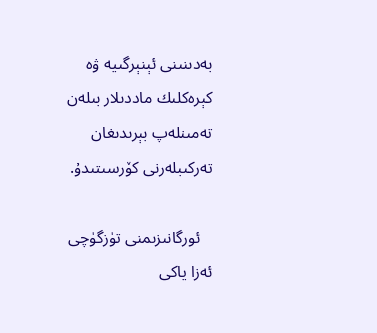بەدىنىنى ئېنېرگىيە ۋە كېرەكلىك ماددىلار بىلەن تەمىنلەپ بېرىدىغان تەركىبلەرنى كۆرسىتىدۇ.

   ئورگانىزىمنى تۈزگۈچى ئەزا ياكى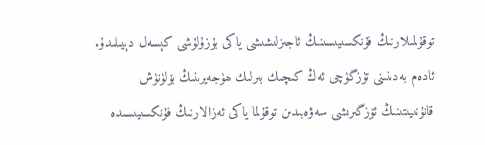توقۇلمىلارنىڭ فۇنكسىيىسىنىڭ ئاجىزلىشىشى ياكى بۇزۇلۇشى كېسەل دېيىلىدۇ. ئادەم بەدىنىنى تۈزگۈچى ئەڭ كىچىك بىرلىك ھۈجەيرىنىڭ بۆلۈنۈش قانۇنىيىتىنىڭ ئۆزگىرىشى سەۋەبىدىن توقۇلما ياكى ئەزالارنىڭ فۇنكسىيىسىدە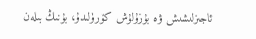ئاجىزلىشىش ۋە بۇزۇلۇش كۆرۈلىدۇ، بۇنىڭ بىلەن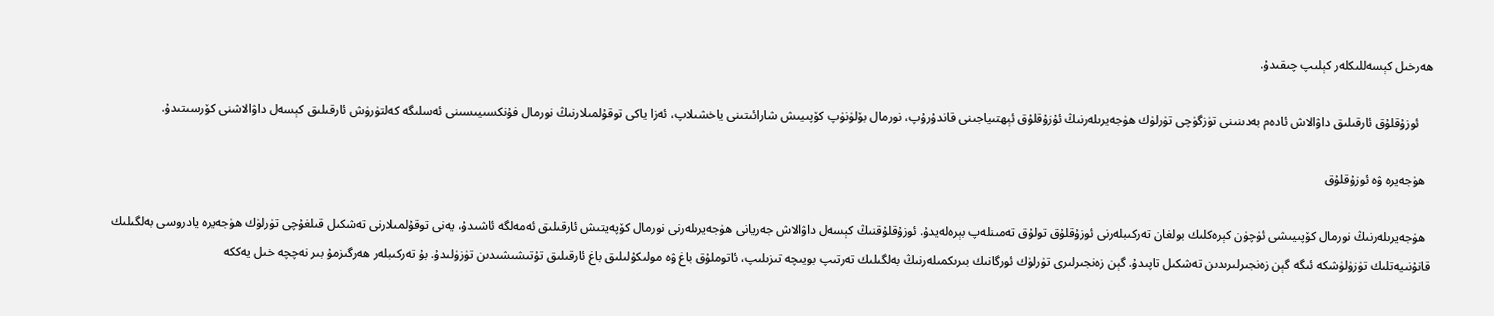ھەرخىل كېسەللىكلەر كېلىپ چىقىدۇ.

    ئوزۇقلۇق ئارقىلىق داۋالاش ئادەم بەدىنىنى تۈزگۈچى تۈرلۈك ھۈجەيرىلەرنىڭ ئۇزۇقلۇق ئېھتىياجىنى قاندۇرۇپ، نورمال بۆلۈنۈپ كۆپىيىش شارائىتىنى ياخشىلاپ، ئەزا ياكى توقۇلمىلارنىڭ نورمال فۇنكسىيىسىنى ئەسلىگە كەلتۈرۈش ئارقىلىق كېسەل داۋالاشنى كۆرسىتىدۇ.

  ھۈجەيرە ۋە ئوزۇقلۇق

  ھۈجەيرىلەرنىڭ نورمال كۆپىيىشى ئۈچۈن كېرەكلىك بولغان تەركىبلەرنى ئوزۇقلۇق تولۇق تەمىنلەپ بېرەلەيدۇ. ئوزۇقلۇقنىڭ كېسەل داۋالاش جەريانى ھۈجەيرىلەرنى نورمال كۆپەيتىش ئارقىلىق ئەمەلگە ئاشىدۇ، يەنى توقۇلمىلارنى تەشكىل قىلغۇچى تۈرلۈك ھۈجەيرە يادروسى بەلگىلىك قانۇنىيەتلىك تۈزۈلۈشكە ئىگە گېن زەنجىرلىرىدىن تەشكىل تاپىدۇ. گېن زەنجىرلىرى تۈرلۈك ئورگانىك بىرىكمىلەرنىڭ بەلگىلىك تەرتىپ بويىچە تىزىلىپ، ئاتوملۇق باغ ۋە مولىكۇلىلىق باغ ئارقىلىق تۇتىشىشىدىن تۈزۈلىدۇ. بۇ تەركىبلەر ھەرگىزمۇ بىر نەچچە خىل يەككە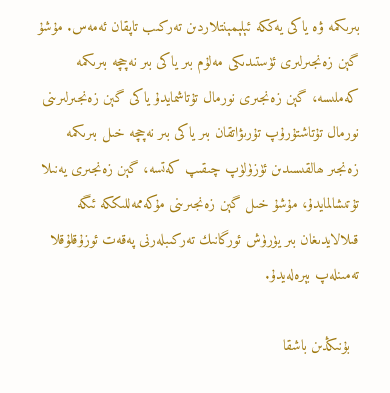بىرىكمە ۋە ياكى يەككە ئېلېمېنتلاردىن تەركىب تاپقان ئەمەس. مۇشۇ گېن زەنجىرلىرى ئۈستىدىكى مەلۇم بىر ياكى بىر نەچچە بىرىكمە كەملىسە، گېن زەنجىرى نورمال تۇتاشمايدۇ ياكى گېن زەنجىرلىرىنى نورمال تۇتاشتۇرۇپ تۇرىۋاتقان بىر ياكى بىر نەچچە خىل بىرىكمە زەنجىر ھالقىسىدىن ئۈزۈلۈپ چىقىپ كەتسە، گېن زەنجىرى يەنىلا تۇتىشالمايدۇ، مۇشۇ خىل گېن زەنجىرىنى مۇكەممەللىككە ئىگە قىلالايدىغان بىر يۈرۈش ئورگانىك تەركىبلەرنى پەقەت ئوزۇقلۇقلا تەمىنلەپ بېرەلەيدۇ.

  بۇنىڭدىن باشقا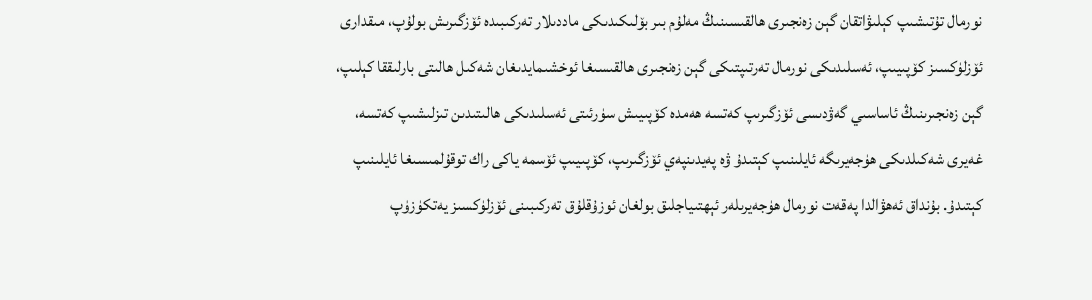نورمال تۇتىشىپ كېلىۋاتقان گېن زەنجىرى ھالقىسىنىڭ مەلۇم بىر بۆلىكىدىكى ماددىلار تەركىبىدە ئۆزگىرىش بولۇپ، مىقدارى ئۆزلۈكسىز كۆپىيىپ، ئەسلىدىكى نورمال تەرتىپتىكى گېن زەنجىرى ھالقىسىغا ئوخشىمايدىغان شەكىل ھالىتى بارلىققا كېلىپ، گېن زەنجىرىنىڭ ئاساسىي گەۋدىسى ئۆزگىرىپ كەتسە ھەمدە كۆپىيىش سۈرئىتى ئەسلىدىكى ھالىتىدىن تىزلىشىپ كەتسە، غەيرى شەكىلدىكى ھۈجەيرىگە ئايلىنىپ كېتىدۇ ۋە پەيدىنپەي ئۆزگىرىپ، كۆپىيىپ ئۆسمە ياكى راك توقۇلمىسىغا ئايلىنىپ كېتىدۇ. بۇنداق ئەھۋالدا پەقەت نورمال ھۈجەيرىلەر ئېھتىياجلىق بولغان ئوزۇقلۇق تەركىبىنى ئۆزلۈكسىز يەتكۈزۈپ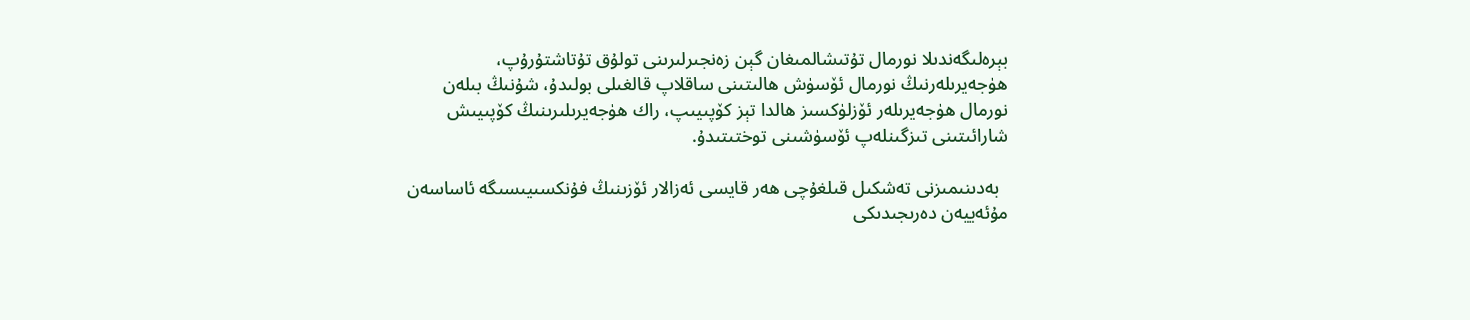بېرەلىگەندىلا نورمال تۇتىشالمىغان گېن زەنجىرلىرىنى تولۇق تۇتاشتۇرۇپ، ھۈجەيرىلەرنىڭ نورمال ئۆسۈش ھالىتىنى ساقلاپ قالغىلى بولىدۇ، شۇنىڭ بىلەن نورمال ھۈجەيرىلەر ئۆزلۈكسىز ھالدا تېز كۆپىيىپ، راك ھۈجەيرىلىرىنىڭ كۆپىيىش شارائىتىنى تىزگىنلەپ ئۆسۈشىنى توختىتىدۇ.

  بەدىنىمىزنى تەشكىل قىلغۇچى ھەر قايسى ئەزالار ئۆزىنىڭ فۇنكسىيىسىگە ئاساسەن مۇئەييەن دەرىجىدىكى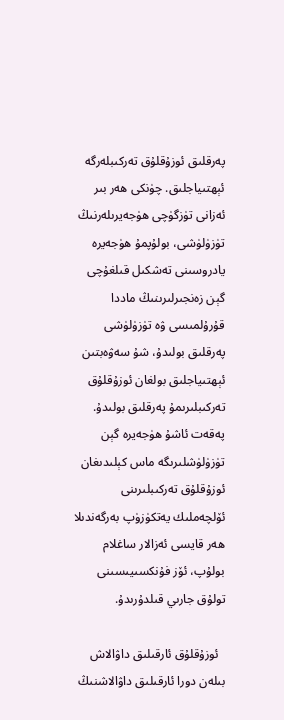پەرقلىق ئوزۇقلۇق تەركىبلەرگە ئېھتىياجلىق. چۈنكى ھەر بىر ئەزانى تۈزگۈچى ھۈجەيرىلەرنىڭ تۈزۈلۈشى، بولۇپمۇ ھۈجەيرە يادروسىنى تەشكىل قىلغۇچى گېن زەنجىرلىرىنىڭ ماددا قۇرۇلمىسى ۋە تۈزۈلۈشى پەرقلىق بولىدۇ، شۇ سەۋەبتىن ئېھتىياجلىق بولغان ئوزۇقلۇق تەركىبلىرىمۇ پەرقلىق بولىدۇ. پەقەت ئاشۇ ھۈجەيرە گېن تۈزۈلۈشلىرىگە ماس كېلىدىغان ئوزۇقلۇق تەركىبلىرىنى ئۆلچەملىك يەتكۈزۈپ بەرگەندىلا ھەر قايسى ئەزالار ساغلام بولۇپ، ئۆز فۇنكسىيىسىنى تولۇق جارىي قىلدۇرىدۇ.

  ئوزۇقلۇق ئارقىلىق داۋالاش بىلەن دورا ئارقىلىق داۋالاشنىڭ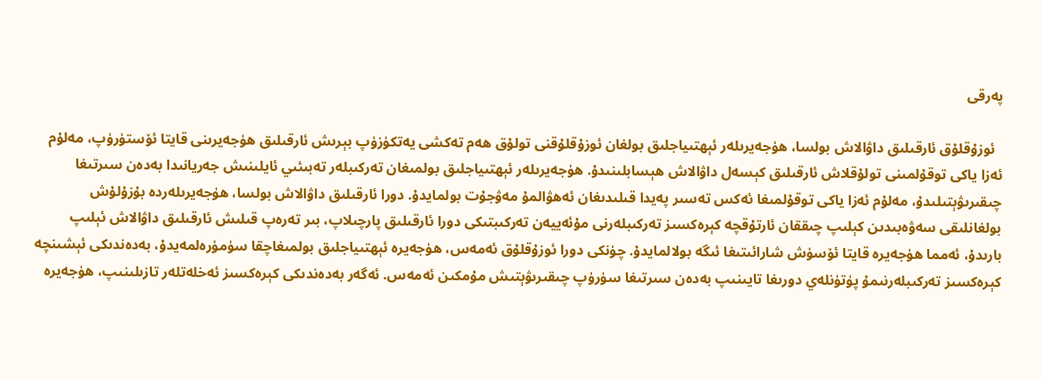پەرقى

  ئوزۇقلۇق ئارقىلىق داۋالاش بولسا، ھۈجەيرىلەر ئېھتىياجلىق بولغان ئوزۇقلۇقنى تولۇق ھەم تەكشى يەتكۈزۈپ بېرىش ئارقىلىق ھۈجەيرىنى قايتا ئۆستۈرۈپ، مەلۇم ئەزا ياكى توقۇلمىنى تولۇقلاش ئارقىلىق كېسەل داۋالاش ھېسابلىنىدۇ. ھۈجەيرىلەر ئېھتىياجلىق بولمىغان تەركىبلەر تەبىئىي ئايلىنىش جەريانىدا بەدەن سىرتىغا چىقىرىۋېتىلىدۇ، مەلۇم ئەزا ياكى توقۇلمىغا ئەكس تەسىر پەيدا قىلىدىغان ئەھۋالمۇ مەۋجۇت بولمايدۇ. دورا ئارقىلىق داۋالاش بولسا، ھۈجەيرىلەردە بۇزۇلۇش بولغانلىقى سەۋەبىدىن كېلىپ چىققان ئارتۇقچە كېرەكسىز تەركىبلەرنى مۇئەييەن تەركىبتىكى دورا ئارقىلىق پارچىلاپ، بىر تەرەپ قىلىش ئارقىلىق داۋالاش ئېلىپ بارىدۇ، ئەمما ھۈجەيرە قايتا ئۆسۈش شارائىتىغا ئىگە بولالمايدۇ. چۈنكى دورا ئوزۇقلۇق ئەمەس، ھۈجەيرە ئېھتىياجلىق بولمىغاچقا سۈمۈرەلمەيدۇ، بەدەندىكى ئېشىنچە كېرەكسىز تەركىبلەرنىمۇ پۈتۈنلەي دورىغا تايىنىپ بەدەن سىرتىغا سۈرۈپ چىقىرىۋېتىش مۇمكىن ئەمەس. ئەگەر بەدەندىكى كېرەكسىز ئەخلەتلەر تازىلىنىپ، ھۈجەيرە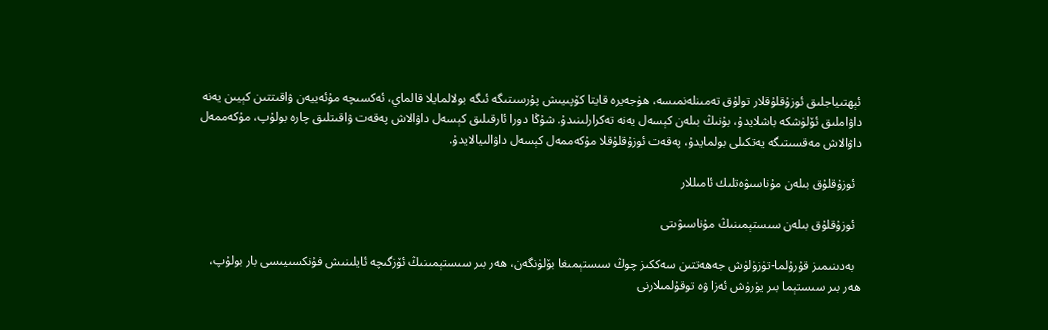ئېھتىياجلىق ئوزۇقلۇقلار تولۇق تەمىنلەنمىسە، ھۈجەيرە قايتا كۆپىيىش پۇرسىتىگە ئىگە بولالمايلا قالماي، ئەكسىچە مۇئەييەن ۋاقىتتىن كېيىن يەنە داۋاملىق ئۆلۈشكە باشلايدۇ، بۇنىڭ بىلەن كېسەل يەنە تەكرارلىنىدۇ. شۇڭا دورا ئارقىلىق كېسەل داۋالاش پەقەت ۋاقىتلىق چارە بولۇپ، مۇكەممەل داۋالاش مەقسىتىگە يەتكىلى بولمايدۇ، پەقەت ئوزۇقلۇقلا مۇكەممەل كېسەل داۋالىيالايدۇ.

  ئوزۇقلۇق بىلەن مۇناسىۋەتلىك ئامىللار

  ئوزۇقلۇق بىلەن سىستېمىنىڭ مۇناسىۋىتى

  بەدىنىمىز قۇرۇلما-تۈزۈلۈش جەھەتتىن سەككىز چوڭ سىستېمىغا بۆلۈنگەن، ھەر بىر سىستېمىنىڭ ئۆزگىچە ئايلىنىش فۇنكسىيىسى بار بولۇپ، ھەر بىر سىستېما بىر يۈرۈش ئەزا ۋە توقۇلمىلارنى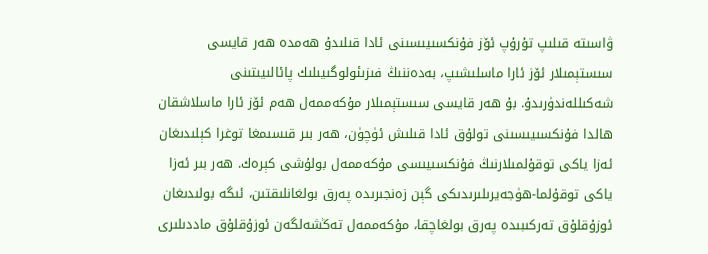ۋاسىتە قىلىپ تۇرۇپ ئۆز فۇنكسىيىسىنى ئادا قىلىدۇ ھەمدە ھەر قايسى سىستېمىلار ئۆز ئارا ماسلىشىپ، بەدەننىڭ فىزىئولوگىيىلىك پائالىيىتىنى شەكىللەندۈرىدۇ. بۇ ھەر قايسى سىستېمىلار مۇكەممەل ھەم ئۆز ئارا ماسلاشقان ھالدا فۇنكسىيىسىنى تولۇق ئادا قىلىش ئۈچۈن، ھەر بىر قىسىمغا توغرا كېلىدىغان ئەزا ياكى توقۇلمىلارنىڭ فۇنكسىيىسى مۇكەممەل بولۇشى كېرەك. ھەر بىر ئەزا ياكى توقۇلما-ھۈجەيرىلىرىدىكى گېن زەنجىرىدە پەرق بولغانلىقتىن، ئىگە بولىدىغان ئوزۇقلۇق تەركىبىدە پەرق بولغاچقا، مۇكەممەل تەڭشەلگەن ئوزۇقلۇق ماددىلىرى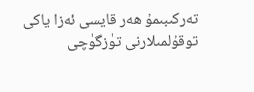تەركىبىمۇ ھەر قايسى ئەزا ياكى توقۇلمىلارنى تۈزگۈچى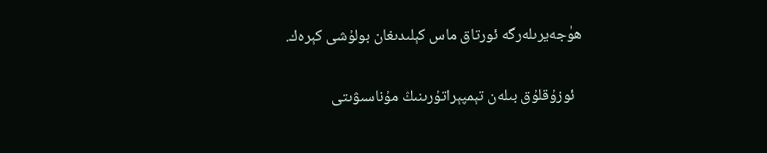ھۈجەيرىلەرگە ئورتاق ماس كېلىدىغان بولۇشى كېرەك.

  ئوزۇقلۇق بىلەن تېمپېراتۇرىنىڭ مۇناسىۋىتى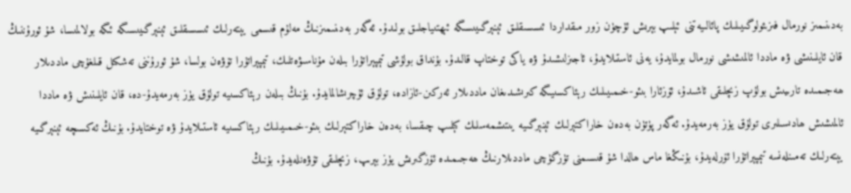بەدىنىمىز نورمال فىزىئولوگىيىلىك پائالىيەتنى ئېلىپ بېرىش ئۈچۈن زور مىقداردا ئىسسىقلىق ئېنېرگىيىسىگە ئېھتىياجلىق بولىدۇ. ئەگەر بەدىنىمىزنىڭ مەلۇم قىسمى يېتەرلىك ئىسسىقلىق ئېنېرگىيىسىگە ئىگە بولالمىسا، شۇ ئورۇننىڭ قان ئايلىنىشى ۋە ماددا ئالمىشىشى نورمال بولمايدۇ، يەنى ئاستىلايدۇ، ئاجىزلىشىدۇ ۋە ياكى توختاپ قالىدۇ. بۇنداق بولۇشى تېمپېراتۇرا بىلەن مۇناسىۋەتلىك، تېمپېراتۇرا تۆۋەن بولسا، شۇ ئورۇننى تەشكىل قىلغۇچى ماددىلار ھەجىمىدە تارىيىش بولۇپ زىچلىقى ئاشىدۇ، ئۆزئارا بىئو-خىمىيىلىك رېئاكسىيىگە كىرىشىدىغان ماددىلار ئەركىن-ئازادە، تولۇق ئۇچرىشالمايدۇ. بۇنىڭ بىلەن رېئاكسىيە تولۇق يۈز بەرمەيدۇ-دە، قان ئايلىنىش ۋە ماددا ئالمىشىش ھادىسىلىرى تولۇق يۈز بەرمەيدۇ. ئەگەر پۈتۈن بەدەن خاراكتېرلىك ئېنېرگىيە يىتىشمەسلىك كېلىپ چىقسا، بەدەن خاراكتېرلىك بىئو-خىمىيىلىك رېئاكسىيە ئاستىلايدۇ ۋە توختايدۇ. بۇنىڭ ئەكسىچە ئېنېرگىيە يېتەرلىك تەمىنلەنسە تېمپېراتۇرا ئۆرلەيدۇ، بۇنىڭغا ماس ھالدا شۇ قىسىمنى تۈزگۈچى ماددىلارنىڭ ھەجىمىدە ئۆزگىرىش يۈز بېرىپ، زىچلىقى تۆۋەنلەيدۇ. بۇنىڭ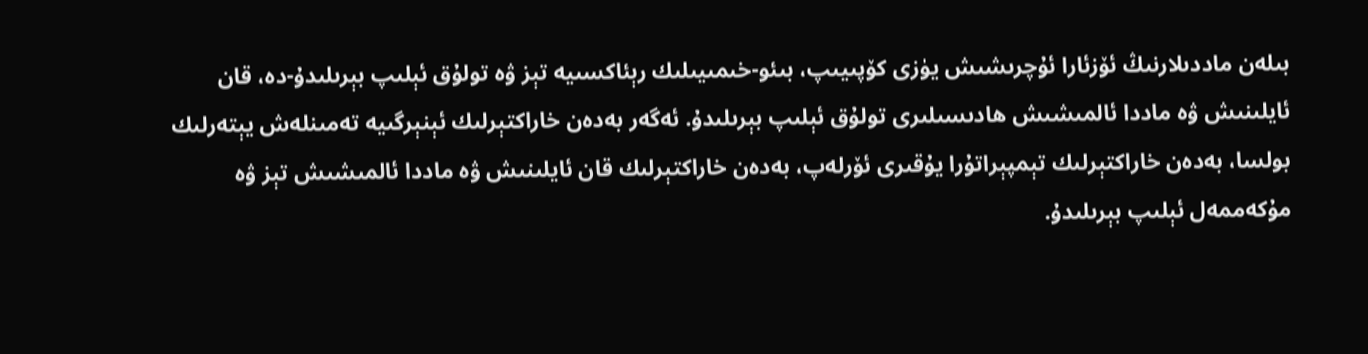بىلەن ماددىلارنىڭ ئۆزئارا ئۇچرىشىش يۈزى كۆپىيىپ، بىئو-خىمىيىلىك رېئاكسىيە تېز ۋە تولۇق ئېلىپ بېرىلىدۇ-دە، قان ئايلىنىش ۋە ماددا ئالمىشىش ھادىسىلىرى تولۇق ئېلىپ بېرىلىدۇ. ئەگەر بەدەن خاراكتېرلىك ئېنېرگىيە تەمىنلەش يېتەرلىك بولسا، بەدەن خاراكتېرلىك تېمپېراتۇرا يۇقىرى ئۆرلەپ، بەدەن خاراكتېرلىك قان ئايلىنىش ۋە ماددا ئالمىشىش تېز ۋە مۇكەممەل ئېلىپ بېرىلىدۇ.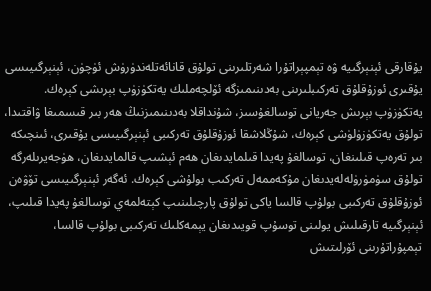يۇقارقى ئېنېرگىيە ۋە تېمپېراتۇرا شەرتلىرىنى تولۇق قانائەتلەندۈرۈش ئۈچۈن، ئېنېرگىيىسى يۇقىرى ئوزۇقلۇق تەركىبلىرىنى بەدىنىمىزگە ئۆلچەملىك يەتكۈزۈپ بېرىشى كېرەك. يەتكۈزۈپ بېرىش جەريانى توسالغۇسىز، شۇنداقلا بەدىنىمىزنىڭ ھەر بىر قىسمىغا ۋاقتىدا، تولۇق يەتكۈزۈلۈشى كېرەك، شۇڭلاشقا ئوزۇقلۇق تەركىبى ئېنېرگىيىسى يۇقىرى، ئىنچىكە بىر تەرەپ قىلىنغان، توسالغۇ پەيدا قىلمايدىغان ھەم ئېشىپ قالمايدىغان، ھۈجەيرىلەرگە تولۇق سۈمۈرۈلەلەيدىغان مۇكەممەل تەركىب بولۇشى كېرەك. ئەگەر ئېنېرگىيىسى تۆۋەن ئوزۇقلۇق تەركىبى بولۇپ قالسا ياكى تولۇق پارچىلىنىپ كېتەلمەي توسالغۇ پەيدا قىلىپ، ئېنېرگىيە تارقىلىش يولىنى توسۇپ قويىدىغان يېمەكلىك تەركىبى بولۇپ قالسا، تېمپۇراتۇرىنى ئۆرلىتىش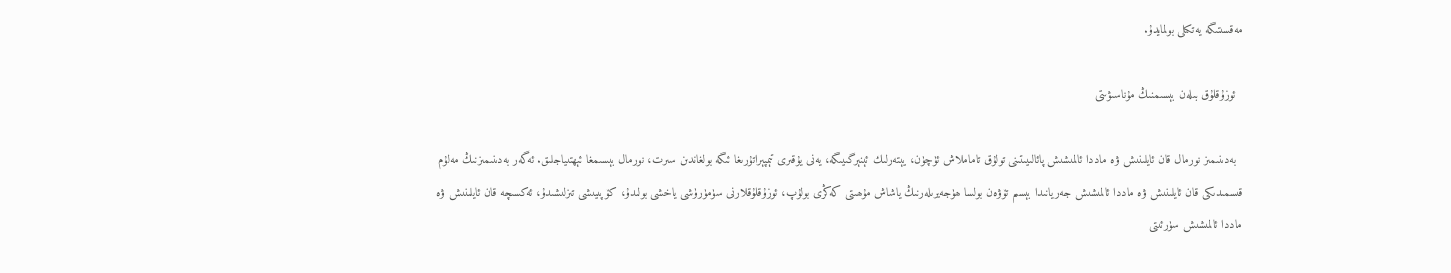مەقسىتىگە يەتكىلى بولمايدۇ.

  ئوزۇقلۇق بىلەن بېسىمنىڭ مۇناسىۋىتى

  بەدىنىمىز نورمال قان ئايلىنىش ۋە ماددا ئالمىشىش پائالىيىتىنى تولۇق تاماملاش ئۈچۈن، يېتەرلىك ئېنېرگىيىگە، يەنى يۇقىرى تېمپېراتۇرىغا ئىگە بولغاندىن سىرت، نورمال بېسىمغا ئېھتىياجلىق. ئەگەر بەدىنىمىزنىڭ مەلۇم قىسمىدىكى قان ئايلىنىش ۋە ماددا ئالمىشىش جەريانىدا بېسىم تۆۋەن بولسا ھۈجەيرىلەرنىڭ ياشاش مۇھىتى كەڭرى بولۇپ، ئوزۇقلۇقلارنى سۈمۈرۈشى ياخشى بولىدۇ، كۆپىيىشى تىزلىشىدۇ، ئەكسىچە قان ئايلىنىش ۋە ماددا ئالمىشىش سۈرئىتى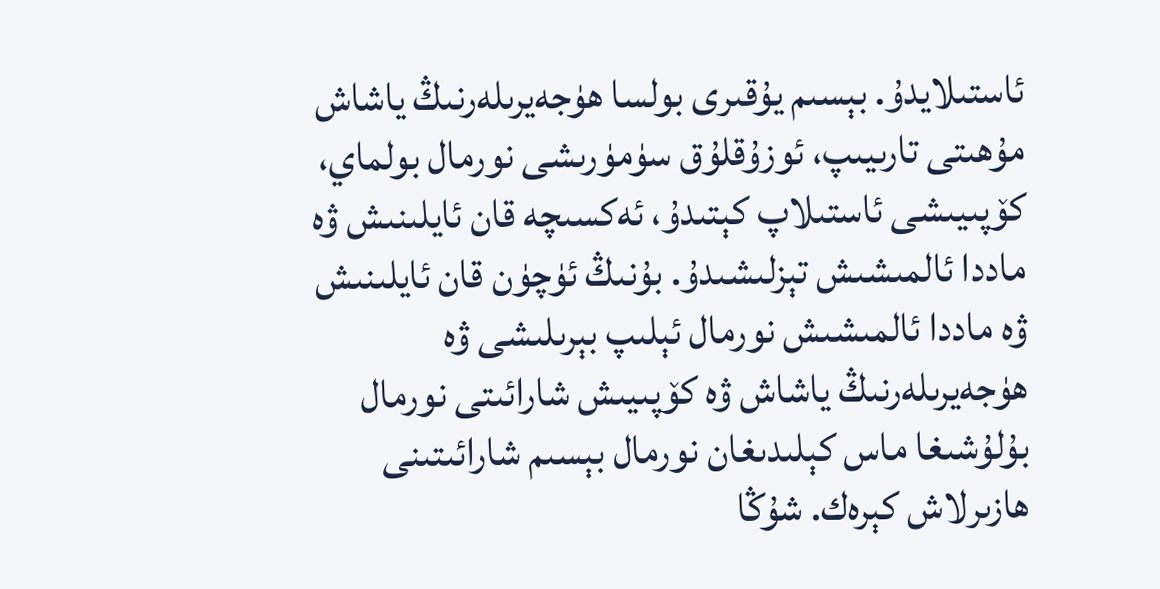ئاستىلايدۇ. بېسىم يۇقىرى بولسا ھۈجەيرىلەرنىڭ ياشاش مۇھىتى تارىيىپ، ئوزۇقلۇق سۈمۈرىشى نورمال بولماي، كۆپىيىشى ئاستىلاپ كېتىدۇ، ئەكسىچە قان ئايلىنىش ۋە ماددا ئالمىشىش تېزلىشىدۇ. بۇنىڭ ئۈچۈن قان ئايلىنىش ۋە ماددا ئالمىشىش نورمال ئېلىپ بېرىلىشى ۋە ھۈجەيرىلەرنىڭ ياشاش ۋە كۆپىيىش شارائىتى نورمال بۇلۇشىغا ماس كېلىدىغان نورمال بېسىم شارائىتىنى ھازىرلاش كېرەك. شۇڭا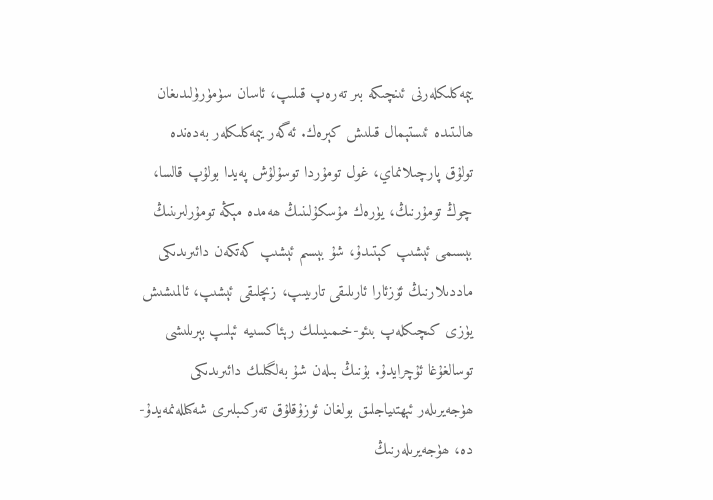يېمەكلىكلەرنى ئىنچىكە بىر تەرەپ قىلىپ، ئاسان سۈمۈرۈلىدىغان ھالىتىدە ئىستېمال قىلىش كېرەك. ئەگەر يېمەكلىكلەر بەدەندە تولۇق پارچىلانماي، غول تومۇردا توسۇلۇش پەيدا بولۇپ قالسا، چوڭ تومۇرنىڭ، يۈرەك مۇسكۇلىنىڭ ھەمدە مېڭە تومۇرلىرىنىڭ بېسىمى ئېشىپ كېتىدۇ، شۇ بېسىم ئېشىپ كەتكەن دائىرىدىكى ماددىلارنىڭ ئۆزئارا ئارىلىقى تارىيىپ، زىچلىقى ئېشىپ، ئالمىشىش يۈزى كىچىكلەپ بىئو-خىمىيىلىك رېئاكسىيە ئېلىپ بېرىلىشى توسالغۇغا ئۇچرايدۇ. بۇنىڭ بىلەن شۇ بەلگىلىك دائىرىدىكى ھۈجەيرىلەر ئېھتىياجلىق بولغان ئوزۇقلۇق تەركىبلىرى شەكىللەنمەيدۇ-دە، ھۈجەيرىلەرنىڭ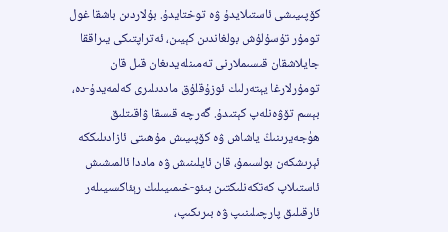كۆپىيىشى ئاستىلايدۇ ۋە توختايدۇ. بۇلاردىن باشقا غول تومۇر تۇسۇلۇش بولغاندىن كېيىن، ئەتراپتىكى يىراققا جايلاشقان قىسىملارنى تەمىنلەيدىغان قىل قان تومۇرلارغا يېتەرلىك ئوزۇقلۇق ماددىلىرى كەلمەيدۇ-دە، بېسم تۆۋەنلەپ كېتىدۇ. گەرچە قىسقا ۋاقىتلىق ھۈجەيرىنىڭ ياشاش ۋە كۆپىيىش مۇھىتى ئازادىلىككە ئېرىشكەن بولسىمۇ، قان ئايلىنىش ۋە ماددا ئالمىشىش ئاستىلاپ كەتكەنلىكتىن بىئو-خىمىيىلىك رېئاكسىيىلەر ئارقىلىق پارچىلىنىپ ۋە بىرىكىپ،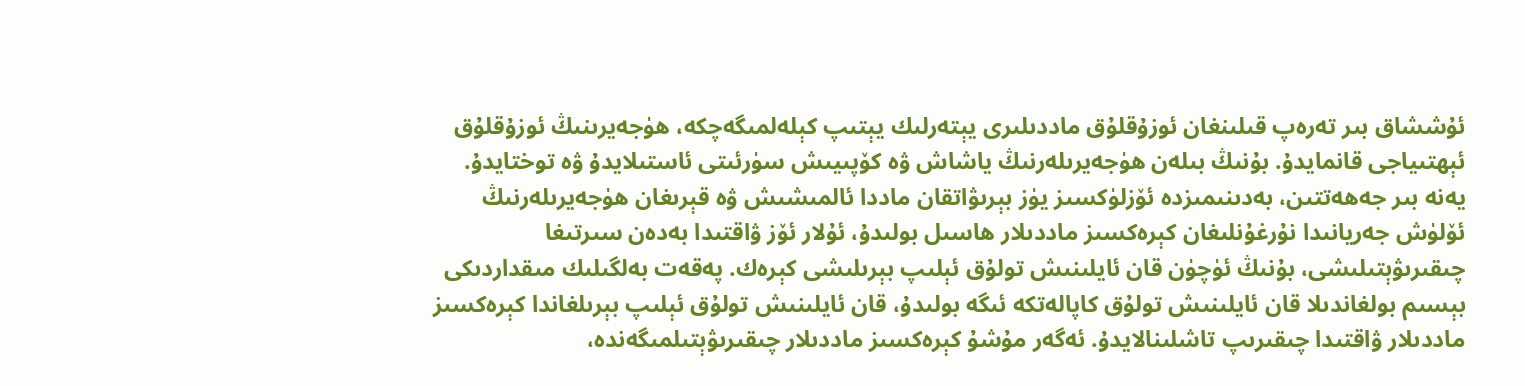ئۇششاق بىر تەرەپ قىلىنغان ئوزۇقلۇق ماددىلىرى يېتەرلىك يېتىپ كېلەلمىگەچكە، ھۈجەيرىنىڭ ئوزۇقلۇق ئېھتىياجى قانمايدۇ. بۇنىڭ بىلەن ھۈجەيرىلەرنىڭ ياشاش ۋە كۆپىيىش سۈرئىتى ئاستىلايدۇ ۋە توختايدۇ. يەنە بىر جەھەتتىن، بەدىنىمىزدە ئۆزلۈكسىز يۈز بېرىۋاتقان ماددا ئالمىشىش ۋە قېرىغان ھۈجەيرىلەرنىڭ ئۆلۈش جەريانىدا نۇرغۇنلىغان كېرەكسىز ماددىلار ھاسىل بولىدۇ، ئۇلار ئۆز ۋاقتىدا بەدەن سىرتىغا چىقىرىۋېتىلىشى، بۇنىڭ ئۈچۈن قان ئايلىنىش تولۇق ئېلىپ بېرىلىشى كېرەك. پەقەت بەلگىلىك مىقداردىكى بېسىم بولغاندىلا قان ئايلىنىش تولۇق كاپالەتكە ئىگە بولىدۇ، قان ئايلىنىش تولۇق ئېلىپ بېرىلغاندا كېرەكسىز ماددىلار ۋاقتىدا چىقىرىپ تاشلىنالايدۇ. ئەگەر مۇشۇ كېرەكسىز ماددىلار چىقىرىۋېتىلمىگەندە،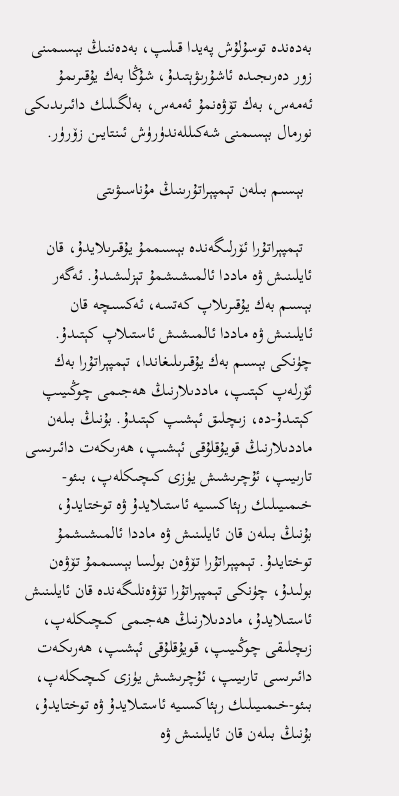بەدەندە توسۇلۇش پەيدا قىلىپ، بەدەننىڭ بېسىمىنى زور دەرىجىدە ئاشۇرىۋېتىدۇ، شۇڭا بەك يۇقىرىمۇ ئەمەس، بەك تۆۋەنمۇ ئەمەس، بەلگىلىك دائىرىدىكى نورمال بېسىمنى شەكىللەندۈرۈش ئىنتايىن زۆرۈر.

  بېسىم بىلەن تېمپېراتۇرىنىڭ مۇناسىۋىتى

  تېمپېراتۇرا ئۆرلىگەندە بېسىممۇ يۇقىرىلايدۇ، قان ئايلىنىش ۋە ماددا ئالمىشىشمۇ تېزلىشىدۇ. ئەگەر بېسىم بەك يۇقىرىلاپ كەتسە، ئەكسىچە قان ئايلىنىش ۋە ماددا ئالمىشىش ئاستىلاپ كېتىدۇ. چۈنكى بېسىم بەك يۇقىرىلىغاندا، تېمپېراتۇرا بەك ئۆرلەپ كېتىپ، ماددىلارنىڭ ھەجىمى چوڭىيىپ كېتىدۇ-دە، زىچلىق ئېشىپ كېتىدۇ. بۇنىڭ بىلەن ماددىلارنىڭ قويۇقلۇقى ئېشىپ، ھەرىكەت دائىرىسى تارىيىپ، ئۇچرىشىش يۈزى كىچىكلەپ، بىئو-خىمىيىلىك رېئاكسىيە ئاستىلايدۇ ۋە توختايدۇ، بۇنىڭ بىلەن قان ئايلىنىش ۋە ماددا ئالمىشىشمۇ توختايدۇ. تېمپېراتۇرا تۆۋەن بولسا بېسىممۇ تۆۋەن بولىدۇ، چۈنكى تېمپېراتۇرا تۆۋەنلىگەندە قان ئايلىنىش ئاستىلايدۇ، ماددىلارنىڭ ھەجىمى كىچىكلەپ، زىچلىقى چوڭىيىپ، قويۇقلۇقى ئېشىپ، ھەرىكەت دائىرىسى تارىيىپ، ئۇچرىشىش يۈزى كىچىكلەپ، بىئو-خىمىيىلىك رېئاكسىيە ئاستىلايدۇ ۋە توختايدۇ، بۇنىڭ بىلەن قان ئايلىنىش ۋە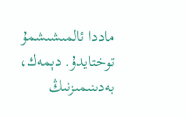ماددا ئالمىشىشمۇ توختايدۇ. دېمەك، بەدىنىمىزنىڭ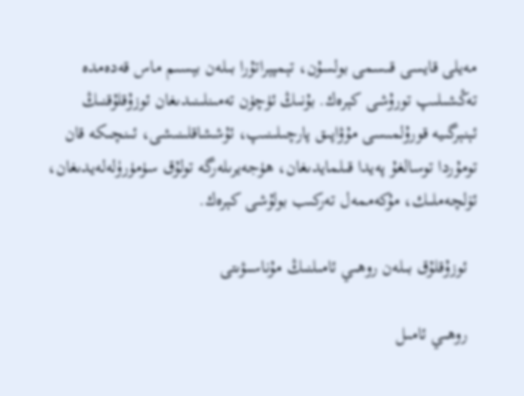مەيلى قايسى قىسمى بولسۇن، تېمپېراتۇرا بىلەن بېسىم ماس قەدەمدە تەڭشىلىپ تورۇشى كېرەك. بۇنىڭ ئۈچۈن تەمىنلىنىدىغان ئوزۇقلۇقنىڭ ئېنېرگىيە قورۇلمىسى مۇۋاپىق پارچىلىنىپ، ئۇششاقلىنىشى، ئىنچىكە قان تومۇردا توسالغۇ پەيدا قىلمايدىغان، ھۈجەيرىلەرگە تولۇق سۈمۈرۈلەلەيدىغان، ئۆلچەملىك، مۇكەممەل تەركىب بولۇشى كېرەك.

  ئوزۇقلۇق بىلەن روھىي ئامىلنىڭ مۇناسىۋىتى

  روھىي ئامىل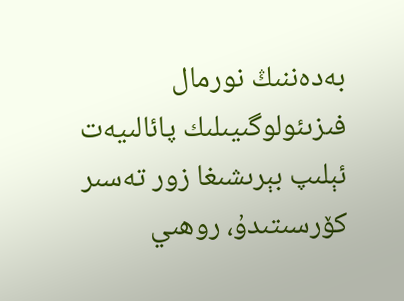بەدەننىڭ نورمال فىزىئولوگىيىلىك پائالىيەت ئېلىپ بېرىشىغا زور تەسىر كۆرسىتىدۇ، روھىي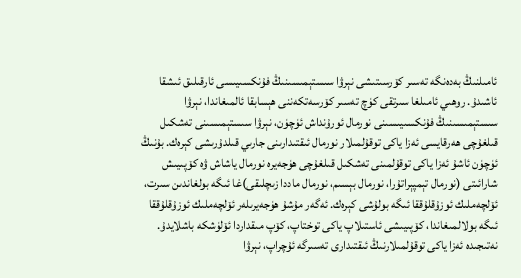ئامىلنىڭ بەدەنگە تەسىر كۆرسىتىشى نېرۋا سىستېمىسىنىڭ فۇنكسىيىسى ئارقىلىق ئىشقا ئاشىدۇ. روھىي ئامىلغا سىرتقى كۈچ تەسىر كۆرسەتكەننى ھېسابقا ئالمىغاندا، نېرۋا سىستېمىسىنىڭ فۇنكسىيىسىنى نورمال ئورۇنداش ئۈچۈن، نېرۋا سىستېمىسىنى تەشكىل قىلغۇچى ھەرقايسى ئەزا ياكى توقۇلمىلار نورمال ئىقتىدارىنى جارىي قىلدۇرىشى كېرەك. بۇنىڭ ئۈچۈن ئاشۇ ئەزا ياكى توقۇلمىنى تەشكىل قىلغۇچى ھۈجەيرە نورمال ياشاش ۋە كۆپىيىش شارائىتى (نورمال تېمپېراتۇرا، نورمال بېسىم، نورمال ماددا زىچلىقى)غا ئىگە بولغاندىن سىرت، ئۆلچەملىك ئوزۇقلۇققا ئىگە بولۇشى كېرەك. ئەگەر مۇشۇ ھۈجەيرىلەر ئۆلچەملىك ئوزۇقلۇققا ئىگە بولالمىغاندا، كۆپىيىشى ئاستىلاپ ياكى توختاپ، كۆپ مىقداردا ئۆلۈشكە باشلايدۇ. نەتىجىدە ئەزا ياكى توقۇلمىلارنىڭ ئىقتىدارى تەسىرگە ئۇچراپ، نېرۋا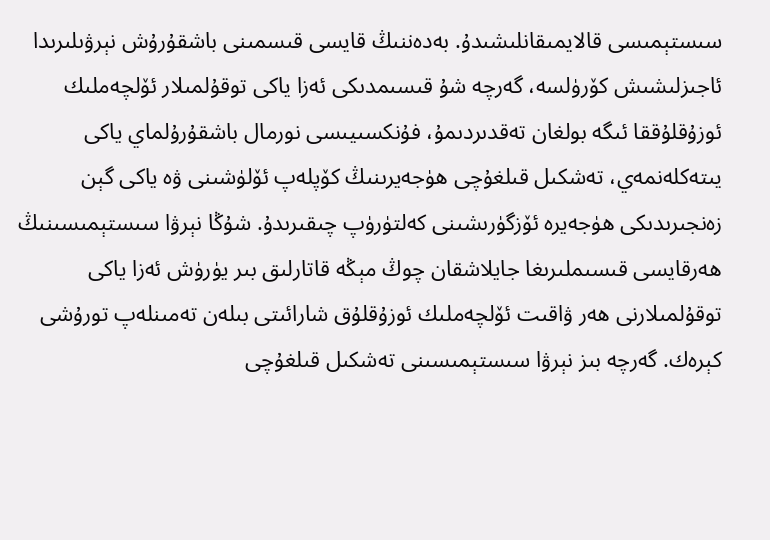سىستېمىسى قالايمىقانلىشىدۇ. بەدەننىڭ قايسى قىسمىنى باشقۇرۇش نېرۋىلىرىدا ئاجىزلىشىش كۆرۈلسە، گەرچە شۇ قىسىمدىكى ئەزا ياكى توقۇلمىلار ئۆلچەملىك ئوزۇقلۇققا ئىگە بولغان تەقدىردىمۇ، فۇنكسىيىسى نورمال باشقۇرۇلماي ياكى يىتەكلەنمەي، تەشكىل قىلغۇچى ھۈجەيرىنىڭ كۆپلەپ ئۆلۈشىنى ۋە ياكى گېن زەنجىرىدىكى ھۈجەيرە ئۆزگۈرىشىنى كەلتۈرۈپ چىقىرىدۇ. شۇڭا نېرۋا سىستېمىسىنىڭ ھەرقايسى قىسىملىرىغا جايلاشقان چوڭ مېڭە قاتارلىق بىر يۈرۈش ئەزا ياكى توقۇلمىلارنى ھەر ۋاقىت ئۆلچەملىك ئوزۇقلۇق شارائىتى بىلەن تەمىنلەپ تورۇشى كېرەك. گەرچە بىز نېرۋا سىستېمىسىنى تەشكىل قىلغۇچى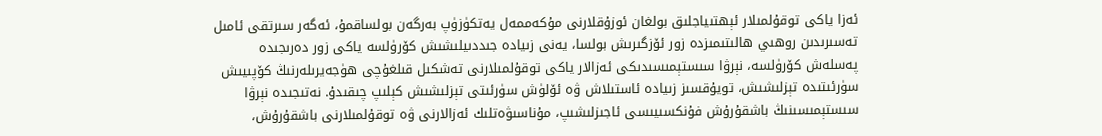ئەزا ياكى توقۇلمىلار ئېھتىياجلىق بولغان ئوزۇقلارنى مۇكەممەل يەتكۈزۈپ بەرگەن بولساقمۇ، ئەگەر سىرتقى ئامىل تەسىرىدىن روھىي ھالىتىمىزدە زور ئۆزگىرىش بولسا، يەنى زىيادە جىددىيلىشىش كۆرۈلسە ياكى زور دەرىجىدە پەسلەش كۆرۈلسە، نېرۋا سىستېمىسىدىكى ئەزالار ياكى توقۇلمىلارنى تەشكىل قىلغۇچى ھۈجەيرىلەرنىڭ كۆپىيىش سۈرئىتىدە تېزلىشىش، تويۇقسىز زىيادە ئاستىلاش ۋە ئۆلۈش سۈرئىتى تېزلىشىش كېلىپ چىقىدۇ. نەتىجىدە نېرۋا سىستېمىسىنىڭ باشقۇرۇش فۇنكسىيىسى ئاجىزلىشىپ، مۇناسىۋەتلىك ئەزالارنى ۋە توقۇلمىلارنى باشقۇرۇش،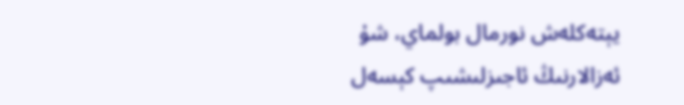يېتەكلەش نورمال بولماي، شۇ ئەزالارنىڭ ئاجىزلىشىپ كېسەل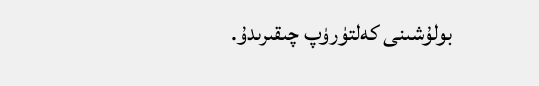بولۇشىنى كەلتۈرۈپ چىقىرىدۇ.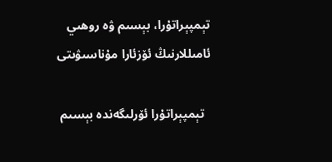تېمپېراتۇرا، بېسىم ۋە روھىي ئامىللارنىڭ ئۆزئارا مۇناسىۋىتى

  تېمپېراتۇرا ئۆرلىگەندە بېسىم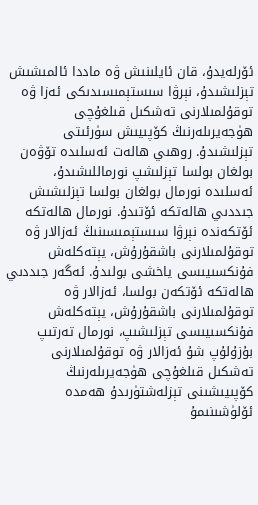ئۆرلەيدۇ، قان ئايلىنىش ۋە ماددا ئالمىشىش تېزلىشىدۇ، نېرۋا سىستېمىسىدىكى ئەزا ۋە توقۇلمىلارنى تەشكىل قىلغۇچى ھۈجەيرىلەرنىڭ كۆپىيىش سۈرئىتى تېزلىشىدۇ. روھىي ھالەت ئەسلىدە تۆۋەن بولغان بولسا تېزلىشپ نورماللىشىدۇ، ئەسلىدە نورمال بولغان بولسا تېزلىشىش جىددىي ھالەتكە ئۆتىدۇ. نورمال ھالەتكە ئۆتكەندە نېرۋا سىستېمىسىنىڭ ئەزالار ۋە توقۇلمىلارنى باشقۇرۇش، يېتەكلەش فۇنكسىيىسى ياخشى بولىدۇ. ئەگەر جىددىي ھالەتكە ئۆتكەن بولسا، ئەزالار ۋە توقۇلمىلارنى باشقۇرۇش، يېتەكلەش فۇنكسىيىسى تېزلىشىپ، نورمال تەرتىپ بۇزۇلۇپ شۇ ئەزالار ۋە توقۇلمىلارنى تەشكىل قىلغۇچى ھۈجەيرىلەرنىڭ كۆپىيىشىنى تېزلەشتۈرىدۇ ھەمدە ئۆلۈشىنىمۇ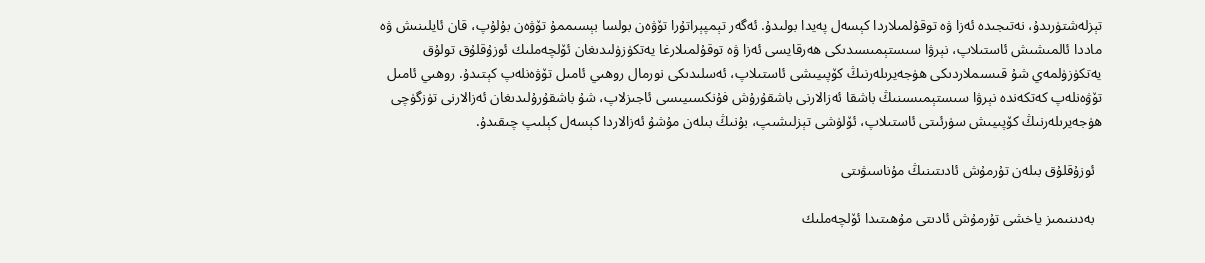تېزلەشتۈرىدۇ، نەتىجىدە ئەزا ۋە توقۇلمىلاردا كېسەل پەيدا بولىدۇ. ئەگەر تېمپېراتۇرا تۆۋەن بولسا بېسىممۇ تۆۋەن بۇلۇپ، قان ئايلىنىش ۋە ماددا ئالمىشىش ئاستىلاپ، نېرۋا سىستېمىسىدىكى ھەرقايسى ئەزا ۋە توقۇلمىلارغا يەتكۈزۈلىدىغان ئۆلچەملىك ئوزۇقلۇق تولۇق يەتكۈزۈلمەي شۇ قىسىملاردىكى ھۈجەيرىلەرنىڭ كۆپىيىشى ئاستىلاپ، ئەسلىدىكى نورمال روھىي ئامىل تۆۋەنلەپ كېتىدۇ. روھىي ئامىل تۆۋەنلەپ كەتكەندە نېرۋا سىستېمىسىنىڭ باشقا ئەزالارنى باشقۇرۇش فۇنكسىيىسى ئاجىزلاپ، شۇ باشقۇرۇلىدىغان ئەزالارنى تۈزگۈچى ھۈجەيرىلەرنىڭ كۆپىيىش سۈرئىتى ئاستىلاپ، ئۆلۈشى تېزلىشىپ، بۇنىڭ بىلەن مۇشۇ ئەزالاردا كېسەل كېلىپ چىقىدۇ.

  ئوزۇقلۇق بىلەن تۇرمۇش ئادىتىنىڭ مۇناسىۋىتى

  بەدىنىمىز ياخشى تۇرمۇش ئادىتى مۇھىتىدا ئۆلچەملىك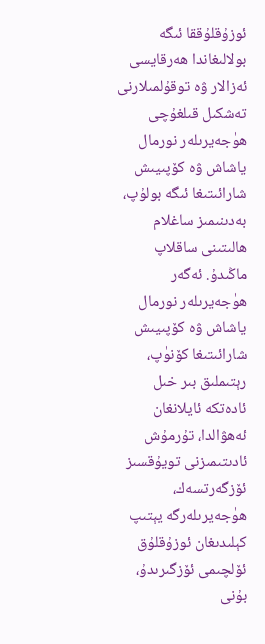ئوزۇقلۇققا ئىگە بولالىغاندا ھەرقايسى ئەزالار ۋە توقۇلمىلارنى تەشكىل قىلغۇچى ھۈجەيرىلەر نورمال ياشاش ۋە كۆپىيىش شارائىتىغا ئىگە بولۇپ، بەدىنىمىز ساغلام ھالىتىنى ساقلاپ ماڭىدۇ. ئەگەر ھۈجەيرىلەر نورمال ياشاش ۋە كۆپىيىش شارائىتىغا كۆنۈپ، رېتىملىق بىر خىل ئادەتكە ئايلانغان ئەھۋالدا، تۇرمۇش ئادىتىمىزنى تويۇقسىز ئۆزگەرتسەك، ھۈجەيرىلەرگە يېتىپ كېلىدىغان ئوزۇقلۇق ئۆلچىمى ئۆزگىرىدۇ، بۇنى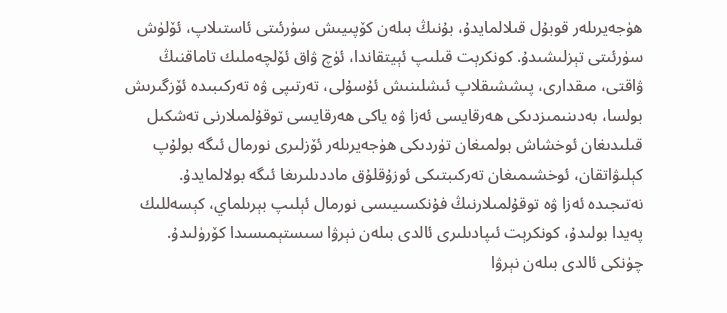ھۈجەيرىلەر قوبۇل قىلالمايدۇ، بۇنىڭ بىلەن كۆپىيىش سۈرئىتى ئاستىلاپ، ئۆلۈش سۈرئىتى تېزلىشىدۇ. كونكرېت قىلىپ ئېيتقاندا، ئۈچ ۋاق ئۆلچەملىك تاماقنىڭ ۋاقتى، مىقدارى، پىششىقلاپ ئىشلىنىش ئۇسۇلى، تەرتىپى ۋە تەركىبىدە ئۆزگىرىش بولسا، بەدىنىمىزدىكى ھەرقايسى ئەزا ۋە ياكى ھەرقايسى توقۇلمىلارنى تەشكىل قىلىدىغان ئوخشاش بولمىغان تۈردىكى ھۈجەيرىلەر ئۆزلىرى نورمال ئىگە بولۇپ كېلىۋاتقان، ئوخشىمىغان تەركىبتىكى ئوزۇقلۇق ماددىلىرىغا ئىگە بولالمايدۇ. نەتىجىدە ئەزا ۋە توقۇلمىلارنىڭ فۇنكسىيىسى نورمال ئېلىپ بېرىلماي، كېسەللىك پەيدا بولىدۇ، كونكرېت ئىپادىلىرى ئالدى بىلەن نېرۋا سىستېمىسىدا كۆرۈلىدۇ. چۈنكى ئالدى بىلەن نېرۋا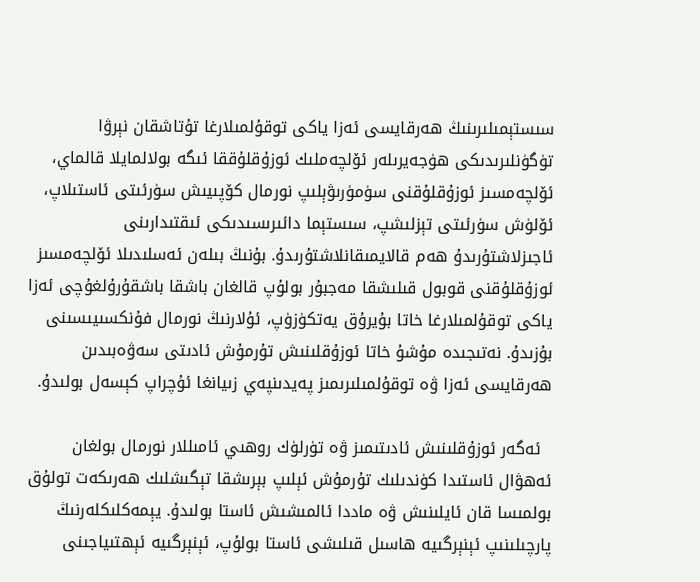سىستېمىلىرىنىڭ ھەرقايسى ئەزا ياكى توقۇلمىلارغا تۇتاشقان نېرۋا تۈگۈنلىرىدىكى ھۈجەيرىلەر ئۆلچەملىك ئوزۇقلۇققا ئىگە بولالمايلا قالماي، ئۆلچەمسىز ئوزۇقلۇقنى سۈمۈرىۋېلىپ نورمال كۆپىيىش سۈرئىتى ئاستىلاپ، ئۆلۈش سۈرئىتى تېزلىشپ، سىستېما دائىرىسىدىكى ئىقتىدارىنى ئاجىزلاشتۇرىدۇ ھەم قالايمىقانلاشتۇرىدۇ. بۇنىڭ بىلەن ئەسلىدىلا ئۆلچەمسىز ئوزۇقلۇقنى قوبول قىلىشقا مەجبۇر بولۇپ قالغان باشقا باشقۇرۇلغۇچى ئەزا ياكى توقۇلمىلارغا خاتا بۇيرۇق يەتكۈزۈپ، ئۇلارنىڭ نورمال فۇنكسىيىسىنى بۇزىدۇ. نەتىجىدە مۇشۇ خاتا ئوزۇقلىنىش تۇرمۇش ئادىتى سەۋەبىدىن ھەرقايسى ئەزا ۋە توقۇلمىلىرىمىز پەيدىنپەي زىيانغا ئۇچراپ كېسەل بولىدۇ.

  ئەگەر ئوزۇقلىنىش ئادىتىمىز ۋە تۈرلۈك روھىي ئامىللار نورمال بولغان ئەھۋال ئاستىدا كۈندىلىك تۇرمۇش ئېلىپ بېرىشقا تېگىشلىك ھەرىكەت تولۇق بولمىسا قان ئايلىنىش ۋە ماددا ئالمىشىش ئاستا بولىدۇ. يېمەكلىكلەرنىڭ پارچىلىنىپ ئېنېرگىيە ھاسىل قىلىشى ئاستا بولۇپ، ئېنېرگىيە ئېھتىياجىنى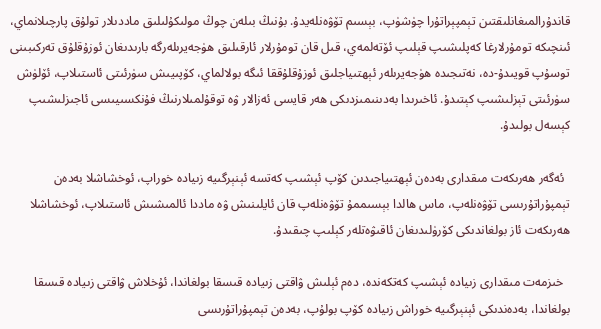قاندۇرالمىغانلىقتىن تېمپېراتۇرا چۈشۈپ، بېسىم تۆۋەنلەيدۇ. بۇنىڭ بىلەن چوڭ مولىكۇلىلىق ماددىلار تولۇق پارچىلانماي، ئىنچىكە تومۇرلارغا كەپلىشىپ قېلىپ ئۆتەلمەي، قىل قان تومۇرلار ئارقىلىق ھۈجەيرىلەرگە بارىدىغان ئوزۇقلۇق تەركىبىنى توسۇپ قويىدۇ-دە، نەتىجىدە ھۈجەيرىلەر ئېھتىياجلىق ئوزۇقلۇققا ئىگە بولالماي، كۆپىيىش سۈرئىتى ئاستىلاپ، ئۆلۈش سۈرئىتى تېزلىشىپ كېتىدۇ. ئاخىرىدا بەدىنىمىزدىكى ھەر قايسى ئەزالار ۋە توقۇلمىلارنىڭ فۇنكسىيىسى ئاجىزلىشىپ كېسەل بولىدۇ.

  ئەگەر ھەرىكەت مىقدارى بەدەن ئېھتىياجىدىن كۆپ ئېشىپ كەتسە ئېنېرگىيە زىيادە خوراپ، ئوخشاشلا بەدەن تېمپۇراتۇرىسى تۆۋەنلەپ، ماس ھالدا بېسىممۇ تۆۋەنلەپ قان ئايلىنىش ۋە ماددا ئالمىشىش ئاستىلاپ، ئوخشاشلا ھەرىكەت ئاز بولغاندىكى كۆرۈلىدىغان ئاقىۋەتلەر كېلىپ چىقىدۇ.

  خىزمەت مىقدارى زىيادە ئېشىپ كەتكەندە، دەم ئېلىش ۋاقتى زىيادە قىسقا بولغاندا، ئۇخلاش ۋاقتى زىيادە قىسقا بولغاندا، بەدەندىكى ئېنېرگىيە خوراش زىيادە كۆپ بولۇپ، بەدەن تېمپۇراتۇرىسى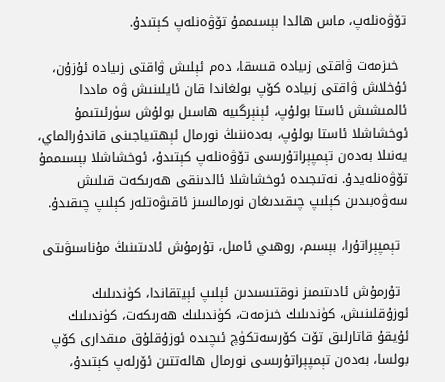تۆۋەنلەپ، ماس ھالدا بېسىممۇ تۆۋەنلەپ كېتىدۇ.

  خىزمەت ۋاقتى زىيادە قىسقا، دەم ئېلىش ۋاقتى زىيادە ئۇزۇن، ئۇخلاش ۋاقتى زىيادە كۆپ بولغاندا قان ئايلىنىش ۋە ماددا ئالمىشىش ئاستا بولۇپ، ئېنېرگىيە ھاسىل بولۇش سۈرئىتىمۇ ئوخشاشلا ئاستا بولۇپ، بەدەننىڭ نورمال ئېھتىياجىنى قاندۇرالماي، يەنىلا بەدەن تېمپېراتۇرىسى تۆۋەنلەپ كېتىدۇ، ئوخشاشلا بېسىممۇ تۆۋەنلەيدۇ. نەتىجىدە ئوخشاشلا ئالدىنقى ھەرىكەت قىلىش سەۋەبىدىن كېلىپ چىقىدىغان نورمالسىز ئاقىۋەتلەر كېلىپ چىقىدۇ.

  تېمپېراتۇرا، بېسىم، روھىي ئامىل، تۇرمۇش ئادىتىنىڭ مۇناسىۋىتى

  تۇرمۇش ئادىتىمىز نوقتىسىدىن ئېلىپ ئېيتقاندا، كۈندىلىك ئوزۇقلىنىش، كۈندىلىك خىزمەت، كۈندىلىك ھەرىكەت، كۈندىلىك ئۇيقۇ قاتارلىق تۆت كۆرسەتكۈچ ئىچىدە ئوزۇقلۇق مىقدارى كۆپ بولسا، بەدەن تېمپېراتۇرىسى نورمال ھالەتتىن ئۆرلەپ كېتىدۇ،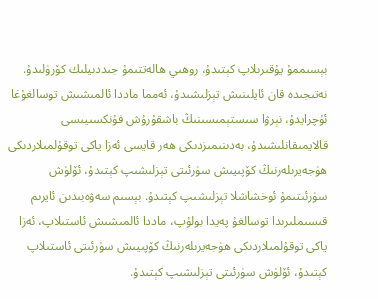بېسىممۇ يۇقىرىلاپ كېتىدۇ، روھىي ھالەتتىمۇ جىددىيلىك كۆرۈلىدۇ. نەتىجىدە قان ئايلىنىش تېزلىشىدۇ، ئەمما ماددا ئالمىشىش توسالغۇغا ئۇچرايدۇ، نېرۋا سىستېمىسىنىڭ باشقۇرۇش فۇنكسىيىسى قالايمىقانلىشىدۇ، بەدىنىمىزدىكى ھەر قايسى ئەزا ياكى توقۇلمىلاردىكى ھۈجەيرىلەرنىڭ كۆپىيىش سۈرئىتى تېزلىشىپ كېتىدۇ، ئۆلۈش سۈرئىتىمۇ ئوخشاشلا تېزلىشىپ كېتىدۇ. بېسىم سەۋەبىدىن ئايرىم قىسىملىرىدا توسالغۇ پەيدا بولۇپ، ماددا ئالمىشىش ئاستىلاپ، ئەزا ياكى توقۇلمىلاردىكى ھۈجەيرىلەرنىڭ كۆپىيىش سۈرئىتى ئاستىلاپ كېتىدۇ، ئۆلۈش سۈرئىتى تېزلىشىپ كېتىدۇ.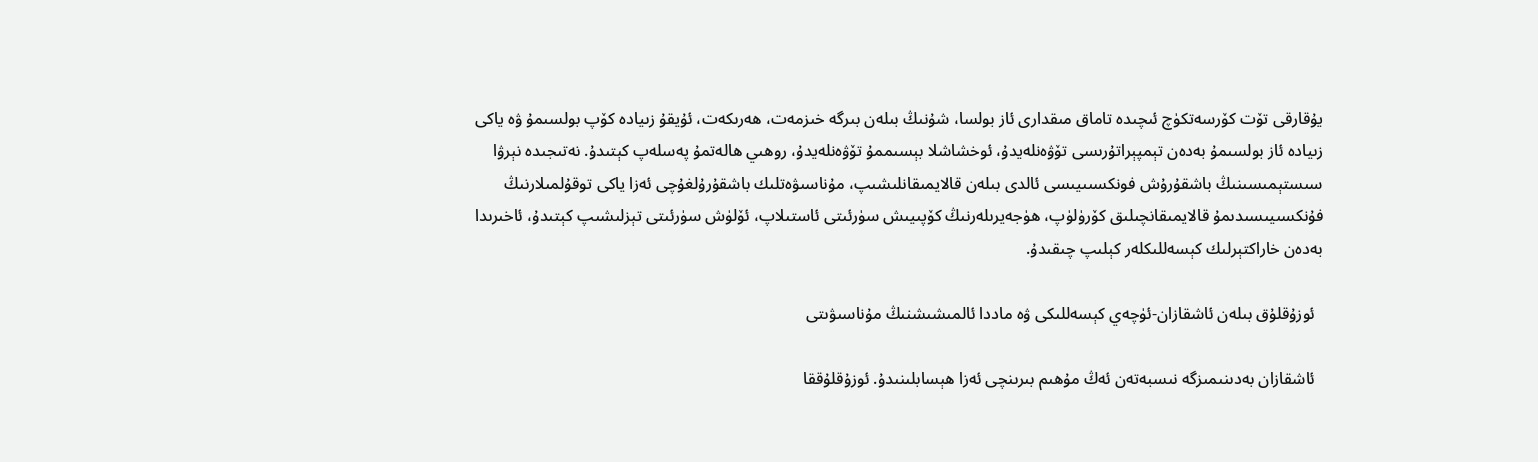يۇقارقى تۆت كۆرسەتكۈچ ئىچىدە تاماق مىقدارى ئاز بولسا، شۇنىڭ بىلەن بىرگە خىزمەت، ھەرىكەت، ئۇيقۇ زىيادە كۆپ بولسىمۇ ۋە ياكى زىيادە ئاز بولسىمۇ بەدەن تېمپېراتۇرىسى تۆۋەنلەيدۇ، ئوخشاشلا بېسىممۇ تۆۋەنلەيدۇ، روھىي ھالەتمۇ پەسلەپ كېتىدۇ. نەتىجىدە نېرۋا سىستېمىسىنىڭ باشقۇرۇش فونكسىىيىسى ئالدى بىلەن قالايمىقانلىشىپ، مۇناسىۋەتلىك باشقۇرۇلغۇچى ئەزا ياكى توقۇلمىلارنىڭ فۇنكسىيىسىدىمۇ قالايمىقانچىلىق كۆرۈلۈپ، ھۈجەيرىلەرنىڭ كۆپىيىش سۈرئىتى ئاستىلاپ، ئۆلۈش سۈرئىتى تېزلىشىپ كېتىدۇ، ئاخىرىدا بەدەن خاراكتېرلىك كېسەللىكلەر كېلىپ چىقىدۇ.

  ئوزۇقلۇق بىلەن ئاشقازان-ئۈچەي كېسەللىكى ۋە ماددا ئالمىشىشنىڭ مۇناسىۋىتى

  ئاشقازان بەدىنىمىزگە نىسبەتەن ئەڭ مۇھىم بىرىنچى ئەزا ھېسابلىنىدۇ. ئوزۇقلۇققا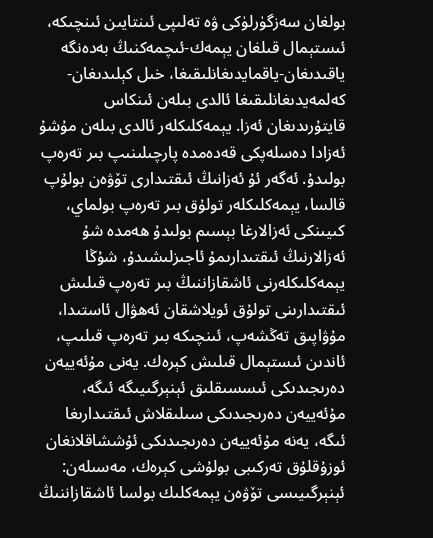بولغان سەزگۈرلۈكى ۋە تەلىپى ئىنتايىن ئىنچىكە، ئىستېمال قىلغان يېمەك-ئىچمەكنىڭ بەدەنگە ياقىدىغان-ياقمايدىغانلىقىغا، خىل كېلىدىغان-كەلمەيدىغانلىقىغا ئالدى بىلەن ئىنكاس قايتۇرىدىغان ئەزا. يېمەكلىكلەر ئالدى بىلەن مۇشۇ ئەزادا دەسلەپكى قەدەمدە پارچىلىنىپ بىر تەرەپ بولىدۇ. ئەگەر ئۇ ئەزانىڭ ئىقتىدارى تۆۋەن بولۇپ قالسا، يېمەكلىكلەر تولۇق بىر تەرەپ بولماي، كىيىنكى ئەزالارغا بېسىم بولىدۇ ھەمدە شۇ ئەزالارنىڭ ئىقتىدارىمۇ ئاجىزلىشىدۇ، شۇڭا يېمەكلىكلەرنى ئاشقازاننىڭ بىر تەرەپ قىلىش ئىقتىدارىنى تولۇق ئويلاشقان ئەھۋال ئاستىدا، مۇۋاپىق تەڭشەپ، ئىنچىكە بىر تەرەپ قىلىپ، ئاندىن ئىستېمال قىلىش كېرەك. يەنى مۇئەييەن دەرىجىدىكى ئىسسىقلىق ئېنېرگىيىگە ئىگە، مۇئەييەن دەرىجىدىكى سىلىقلاش ئىقتىدارىغا ئىگە، يەنە مۇئەييەن دەرىجىدىكى ئۇششاقلانغان ئوزۇقلۇق تەركىبى بولۇشى كېرەك، مەسىلەن: ئېنېرگىيىسى تۆۋەن يېمەكلىك بولسا ئاشقازاننىڭ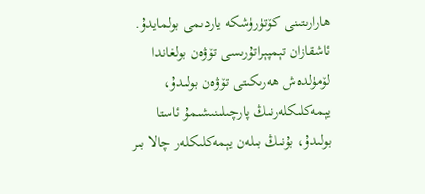ھارارىتىنى كۆتۈرۈشكە ياردىمى بولمايدۇ. ئاشقازان تېمپېراتۇرىسى تۆۋەن بولغاندا لۆمۈلدەش ھەرىكىتى تۆۋەن بولىدۇ، يېمەكلىكلەرنىڭ پارچىلىنىشىمۇ ئاستا بولىدۇ، بۇنىڭ بىلەن يېمەكلىكلەر چالا بىر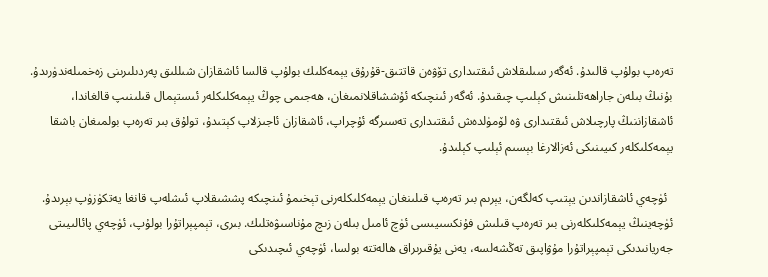تەرەپ بولۇپ قالىدۇ. ئەگەر سىلىقلاش ئىقتىدارى تۆۋەن قاتتىق-قۇرۇق يېمەكلىك بولۇپ قالسا ئاشقازان شىللىق پەردىلىرىنى زەخمىلەندۈرىدۇ. بۇنىڭ بىلەن جاراھەتلىنىش كېلىپ چىقىدۇ. ئەگەر ئىنچىكە ئۇششاقلانمىغان، ھەجىمى چوڭ يېمەكلىكلەر ئىستېمال قىلىنىپ قالغاندا، ئاشقازاننىڭ پارچىلاش ئىقتىدارى ۋە لۆمۈلدەش ئىقتىدارى تەسىرگە ئۇچراپ، ئاشقازان ئاجىزلاپ كېتىدۇ، تولۇق بىر تەرەپ بولمىغان باشقا يېمەكلىكلەر كىيىنىكى ئەزالارغا بېسىم ئېلىپ كېلىدۇ.

  ئۈچەي ئاشقازاندىن يېتىپ كەلگەن، يېرىم بىر تەرەپ قىلىنغان يېمەكلىكلەرنى تېخىمۇ ئىنچىكە پششىقلاپ ئىشلەپ قانغا يەتكۈزۈپ بېرىدۇ. ئۈچەينىڭ يېمەكلىكلەرنى بىر تەرەپ قىلىش فۇنكسىيىسى ئۈچ ئامىل بىلەن زىچ مۇناسىۋەتلىك. بىرى، تېمپېراتۇرا بولۇپ، ئۈچەي پائالىيىتى جەريانىدىكى تېمپېراتۇرا مۇۋاپىق تەڭشەلسە، يەنى يۇقىرىراق ھالەتتە بولسا، ئۈچەي ئىچىدىكى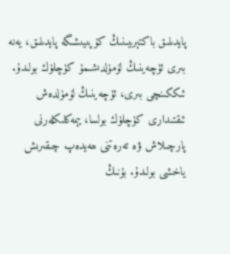پايدىلىق باكتېرىيىنىڭ كۆپىيىشىگە پايدىلىق، يەنە بىرى ئۈچەينىڭ لۆمۈلدىشىمۇ كۈچلۈك بولىدۇ. ئىككىنچى بىرى، ئۈچەينىڭ لۆمۈلدەش ئىقتىدارى كۈچلۈك بولسا، يېمەكلىكلەرنى پارچىلاش ۋە تەرەتنى ھەيدەپ چىقىرىش ياخشى بولىدۇ. بۇنىڭ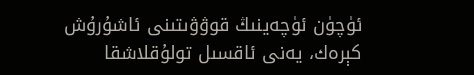ئۈچۈن ئۈچەينىڭ قوۋۋىتىنى ئاشۇرۇش كېرەك، يەنى ئاقسىل تولۇقلاشقا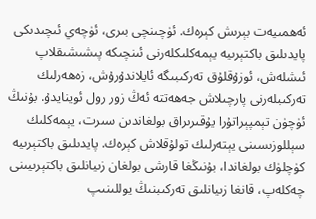ئەھمىيەت بېرىش كېرەك. ئۈچىنچى بىرى، ئۈچەي ئىچىدىكى پايدىلىق باكتېرىيە يېمەكلىكلەرنى ئىنچىكە پىشىشىقلاپ ئىشلەش، ئوزۇقلۇق تەركىبىگە ئايلاندۇرۇش، زەھەرلىك تەركىبلەرنى پارچىلاش جەھەتتە ئەڭ زور رول ئوينايدۇ. بۇنىڭ ئۈچۈن تېمپېراتۇرا يۇقىرىراق بولغاندىن سىرت، يېمەكلىك سېللوزىسىنى يېتەرلىك تولۇقلاش كېرەك. پايدىلىق باكتېرىيە كۈچلۈك بولغاندا، بۇنىڭغا قارشى بولغان زىيانلىق باكتېرىيىنى چەكلەپ، قانغا زىيانلىق تەركىبنىڭ يوللىنىپ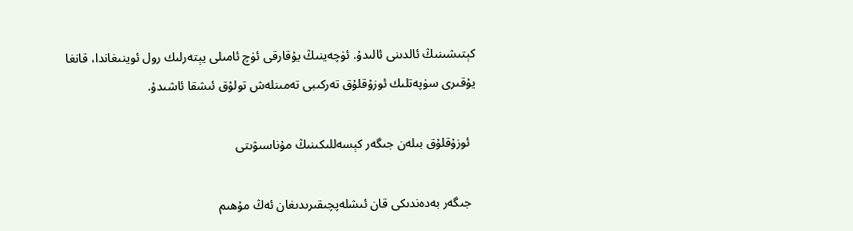كېتىشىنىڭ ئالدىنى ئالىدۇ. ئۈچەينىڭ يۇقارقى ئۈچ ئامىلى يېتەرلىك رول ئوينىغاندا، قانغا يۇقىرى سۈپەتلىك ئوزۇقلۇق تەركىبى تەمىنلەش تولۇق ئىشقا ئاشىدۇ.

  ئوزۇقلۇق بىلەن جىگەر كېسەللىكىنىڭ مۇناسىۋىتى

  جىگەر بەدەندىكى قان ئىشلەپچىقىرىدىغان ئەڭ مۇھىم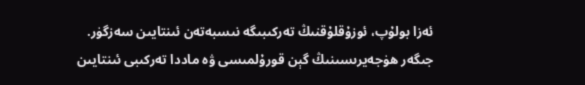ئەزا بولۇپ، ئوزۇقلۇقنىڭ تەركىبىگە نىسبەتەن ئىنتايىن سەزگۈر. جىگەر ھۈجەيرىسىنىڭ گېن قورۇلمىسى ۋە ماددا تەركىبى ئىنتايىن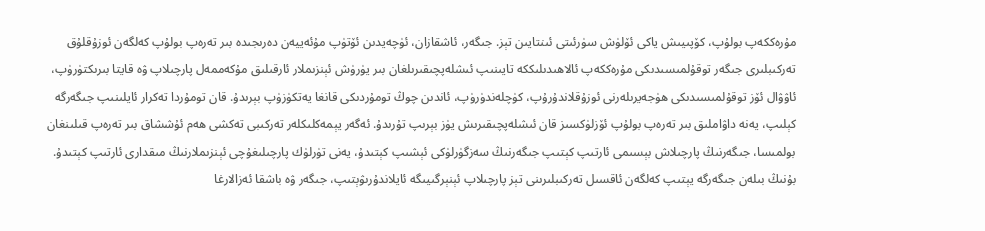مۇرەككەپ بولۇپ، كۆپىيىش ياكى ئۆلۈش سۈرئىتى ئىنتايىن تېز. جىگەر، ئاشقازان، ئۈچەيدىن ئۆتۈپ مۇئەييەن دەرىجىدە بىر تەرەپ بولۇپ كەلگەن ئوزۇقلۇق تەركىبلىرى جىگەر توقۇلمىسىدىكى مۇرەككەپ ئالاھىدىلىككە تايىنىپ ئىشلەپچىقىرىلغان بىر يۈرۈش ئېنزىملار ئارقىلىق مۇكەممەل پارچىلاپ ۋە قايتا بىرىكتۈرۈپ، ئاۋۋال ئۆز توقۇلمىسىدىكى ھۈجەيرىلەرنى ئوزۇقلاندۇرۇپ، كۈچلەندۈرۈپ، ئاندىن چوڭ تومۇردىكى قانغا يەتكۈزۈپ بېرىدۇ. قان تومۇردا تەكرار ئايلىنىپ جىگەرگە كېلىپ، يەنە داۋاملىق بىر تەرەپ بولۇپ ئۆزلۈكسىز قان ئىشلەپچىقىرىش يۈز بېرىپ تۇرىدۇ. ئەگەر يېمەكلىكلەر تەركىبى تەكشى ھەم ئۇششاق بىر تەرەپ قىلىنغان بولمىسا، جىگەرنىڭ پارچىلاش بېسىمى ئارتىپ كېتىپ جىگەرنىڭ سەزگۈرلۈكى ئېشىپ كېتىدۇ، يەنى تۈرلۈك پارچىلىغۇچى ئېنزىملارنىڭ مىقدارى ئارتىپ كېتىدۇ. بۇنىڭ بىلەن جىگەرگە يېتىپ كەلگەن ئاقسىل تەركىبلىرىنى تېز پارچىلاپ ئېنېرگىيىگە ئايلاندۇرىۋېتىپ، جىگەر ۋە باشقا ئەزالارغا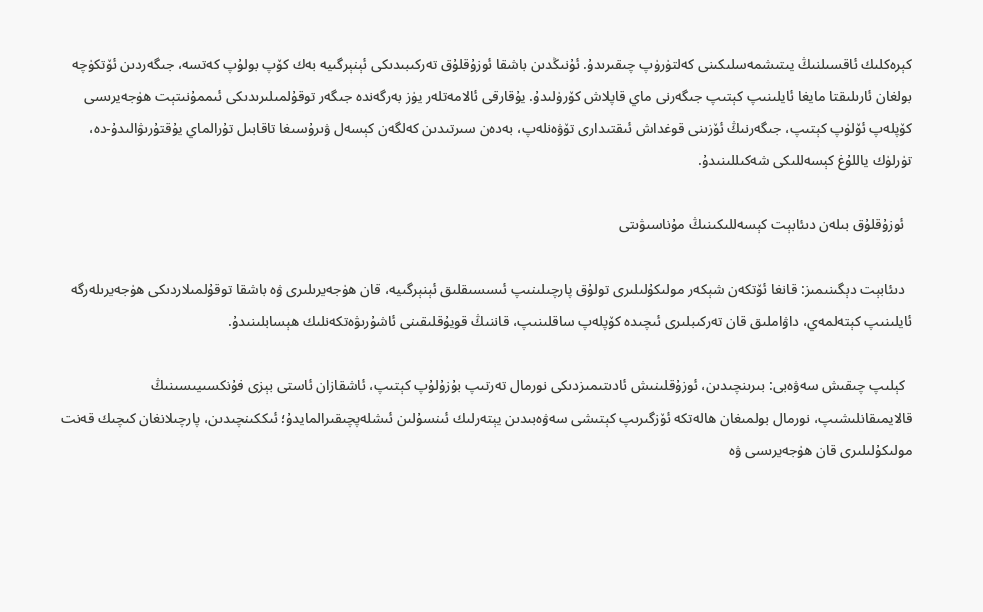كېرەكلىك ئاقسىلنىڭ يىتىشمەسلىكىنى كەلتۈرۈپ چىقىرىدۇ. ئۇنىڭدىن باشقا ئوزۇقلۇق تەركىبىدىكى ئېنېرگىيە بەك كۆپ بولۇپ كەتسە، جىگەردىن ئۆتكۈچە بولغان ئارىلىقتا مايغا ئايلىنىپ كېتىپ جىگەرنى ماي قاپلاش كۆرۈلىدۇ. يۇقارقى ئالامەتلەر يۈز بەرگەندە جىگەر توقۇلمىلىرىدىكى ئىممۇنىتېت ھۈجەيرىسى كۆپلەپ ئۆلۈپ كېتىپ، جىگەرنىڭ ئۆزىنى قوغداش ئىقتىدارى تۆۋەنلەپ، بەدەن سىرتىدىن كەلگەن كېسەل ۋىرۇسىغا تاقابىل تۇرالماي يۇقتۇرىۋالىدۇ-دە، تۈرلۈك ياللۇغ كېسەللىكى شەكىللىنىدۇ.

  ئوزۇقلۇق بىلەن دىئابېت كېسەللىكىنىڭ مۇناسىۋىتى

  دىئابېت دېگىنىمىز: قانغا ئۆتكەن شېكەر مولىكۇلىلىرى تولۇق پارچىلىنىپ ئىسسىقلىق ئېنېرگىيە، قان ھۈجەيرىلىرى ۋە باشقا توقۇلمىلاردىكى ھۈجەيرىلەرگە ئايلىنىپ كېتەلمەي، داۋاملىق قان تەركىبلىرى ئىچىدە كۆپلەپ ساقلىنىپ، قاننىڭ قويۇقلىقىنى ئاشۇرىۋەتكەنلىك ھېسابلىنىدۇ.

  كېلىپ چىقىش سەۋەبى: بىرىنچىدىن، ئوزۇقلىنىش ئادىتىمىزدىكى نورمال تەرتىپ بۇزۇلۇپ كېتىپ، ئاشقازان ئاستى بېزى فۇنكسىيىسىنىڭ قالايمىقانلىشىپ، نورمال بولمىغان ھالەتكە ئۆزگىرىپ كېتىشى سەۋەبىدىن يېتەرلىك ئىنسۇلىن ئىشلەپچىقىرالمايدۇ؛ ئىككىنچىدىن، پارچىلانغان كىچىك قەنت مولىكۇلىلىرى قان ھۈجەيرىسى ۋە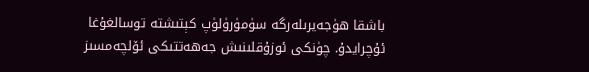باشقا ھۈجەيرىلەرگە سۈمۈرۈلۈپ كېتىشتە توسالغۇغا ئۇچرايدۇ. چۈنكى ئوزۇقلىنىش جەھەتتىكى ئۆلچەمسىز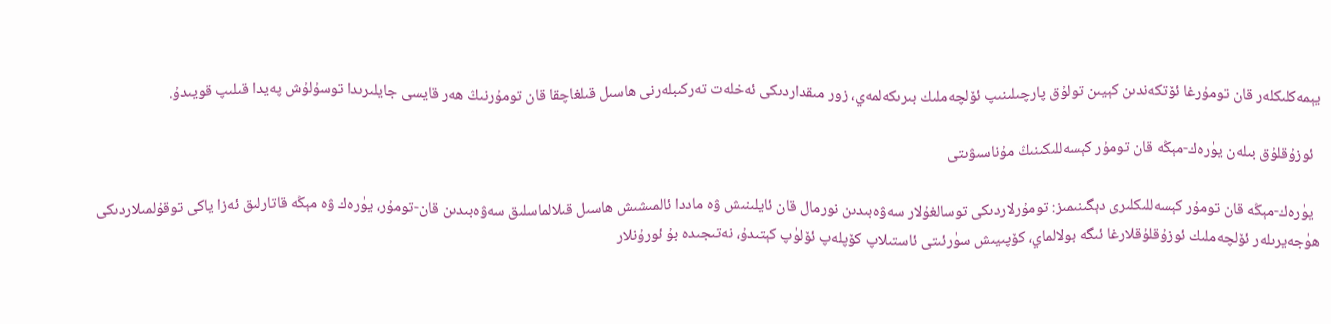يېمەكلىكلەر قان تومۇرغا ئۆتكەندىن كېيىن تولۇق پارچىلىنىپ ئۆلچەملىك بىرىكەلمەي، زور مىقداردىكى ئەخلەت تەركىبلەرنى ھاسىل قىلغاچقا قان تومۇرنىڭ ھەر قايسى جايلىرىدا توسۇلۇش پەيدا قىلىپ قويىدۇ.

  ئوزۇقلۇق بىلەن يۈرەك-مېڭە قان تومۇر كېسەللىكىنىڭ مۇناسىۋىتى

  يۈرەك-مېڭە قان تومۇر كېسەللىكلىرى دېگىنىمىز: تومۇرلاردىكى توسالغۇلار سەۋەبىدىن نورمال قان ئايلىنىش ۋە ماددا ئالمىشىش ھاسىل قىلالماسلىق سەۋەبىدىن قان-تومۇر، يۈرەك ۋە مېڭە قاتارلىق ئەزا ياكى توقۇلمىلاردىكى ھۈجەيرىلەر ئۆلچەملىك ئوزۇقلۇقلارغا ئىگە بولالماي، كۆپىيىش سۈرئىتى ئاستىلاپ كۆپلەپ ئۆلۈپ كېتىدۇ، نەتىجىدە بۇ ئورۇنلار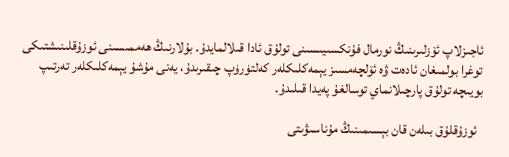ئاجىزلاپ ئۆزلىرىنىڭ نورمال فۇنكسىيىسىنى تولۇق ئادا قىلالمايدۇ. بۇلارنىڭ ھەممىسىنى ئوزۇقلىنىشتىكى توغرا بولمىغان ئادەت ۋە ئۆلچەمسىز يېمەكلىكلەر كەلتۈرۈپ چىقىرىدۇ، يەنى مۇشۇ يېمەكلىكلەر تەرتىپ بويىچە تولۇق پارچىلانماي توسالغۇ پەيدا قىلىدۇ.

  ئوزۇقلۇق بىلەن قان بېسىمىنىڭ مۇناسىۋىتى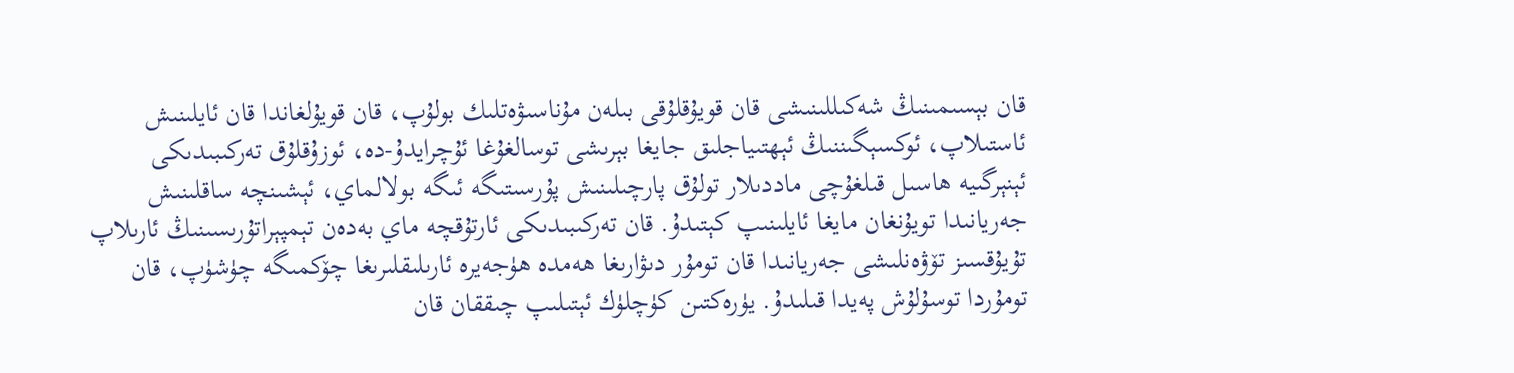قان بېسىمىنىڭ شەكىللىنىشى قان قويۇقلۇقى بىلەن مۇناسىۋەتلىك بولۇپ، قان قويۇلغاندا قان ئايلىنىش ئاستىلاپ، ئوكسېگىننىڭ ئېھتىياجلىق جايغا بېرىشى توسالغۇغا ئۇچرايدۇ-دە، ئوزۇقلۇق تەركىبىدىكى ئېنېرگىيە ھاسىل قىلغۇچى ماددىلار تولۇق پارچىلىنىش پۇرسىتىگە ئىگە بولالماي، ئېشىنچە ساقلىنىش جەريانىدا تويۇنغان مايغا ئايلىنىپ كېتىدۇ. قان تەركىبىدىكى ئارتۇقچە ماي بەدەن تېمپېراتۇرىسىنىڭ ئارىلاپ تۇيۇقسىز تۆۋەنلىشى جەريانىدا قان تومۇر دىۋارىغا ھەمدە ھۈجەيرە ئارىلىقلىرىغا چۆكمىگە چۈشۈپ، قان تومۇردا توسۇلۇش پەيدا قىلىدۇ. يۈرەكتىن كۈچلۈك ئېتىلىپ چىققان قان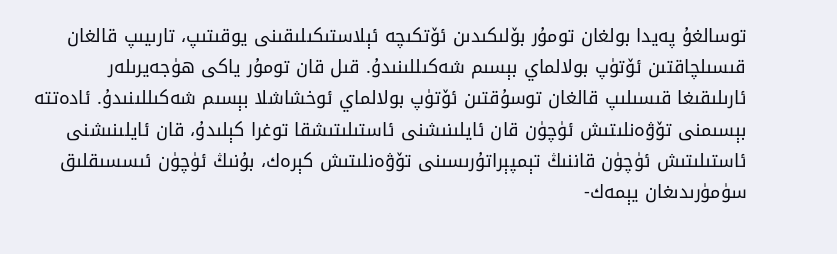توسالغۇ پەيدا بولغان تومۇر بۆلىكىدىن ئۆتكىچە ئېلاستىكىلىقىنى يوقىتىپ، تارىيىپ قالغان قىسىلچاقتىن ئۆتۈپ بولالماي بېسىم شەكىللىنىدۇ. قىل قان تومۇر ياكى ھۈجەيرىلەر ئارىلىقىغا قىسىلىپ قالغان توسۇقتىن ئۆتۈپ بولالماي ئوخشاشلا بېسىم شەكىللىنىدۇ. ئادەتتە بېسىمنى تۆۋەنلىتىش ئۈچۈن قان ئايلىنىشنى ئاستىلىتىشقا توغرا كېلىدۇ، قان ئايلىنىشنى ئاستىلىتىش ئۈچۈن قاننىڭ تېمپېراتۇرىسىنى تۆۋەنلىتىش كېرەك، بۇنىڭ ئۈچۈن ئىسسىقلىق سۈمۈرىدىغان يېمەك-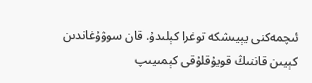ئىچمەكنى يېيىشكە توغرا كېلىدۇ. قان سوۋۇغاندىن كېيىن قاننىڭ قويۇقلۇقى كېمىيىپ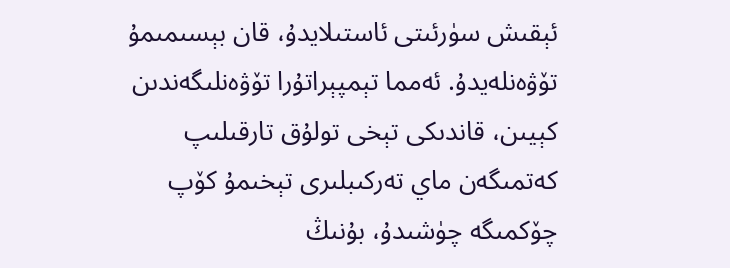ئېقىش سۈرئىتى ئاستىلايدۇ، قان بېسىمىمۇ تۆۋەنلەيدۇ. ئەمما تېمپېراتۇرا تۆۋەنلىگەندىن كېيىن، قاندىكى تېخى تولۇق تارقىلىپ كەتمىگەن ماي تەركىبلىرى تېخىمۇ كۆپ چۆكمىگە چۈشىدۇ، بۇنىڭ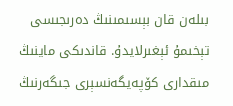بىلەن قان بېسىمىنىڭ دەرىجىسى تېخىمۇ ئېغىرلايدۇ. قاندىكى ماينىڭ مىقدارى كۆپەيگەنسېرى جىگەرنىڭ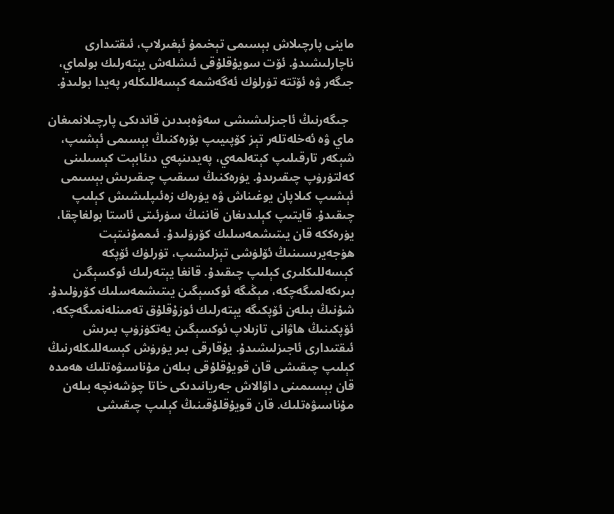ماينى پارچىلاش بېسىمى تېخىمۇ ئېغىرلاپ، ئىقتىدارى ناچارلىشىدۇ. ئۆت سويۇقلۇقى ئىشلەش يېتەرلىك بولماي، جىگەر ۋە ئۆتتە تۈرلۈك ئەگەشمە كېسەللىكلەر پەيدا بولىدۇ.

  جىگەرنىڭ ئاجىزلىشىشى سەۋەبىدىن قاندىكى پارچىلانمىغان ماي ۋە ئەخلەتلەر تېز كۆپىيىپ بۆرەكنىڭ بېسىمى ئېشىپ، شېكەر تارقىلىپ كېتەلمەي، پەيدىنپەي دىئابېت كېسىلىنى كەلتۈرۈپ چىقىرىدۇ. يۈرەكنىڭ سىقىپ چىقىرىش بېسىمى ئېشىپ كىلاپان يوغىناش ۋە يۈرەك زەئىپلىشىش كېلىپ چىقىدۇ. قايتىپ كېلىدىغان قاننىڭ سۈرئىتى ئاستا بولغاچقا، يۈرەككە قان يىتىشمەسلىك كۆرۈلىدۇ. ئىممۇنىتېت ھۈجەيرىسىنىڭ ئۆلۈشى تېزلىشىپ، تۈرلۈك ئۆپكە كېسەللىكلىرى كېلىپ چىقىدۇ. قانغا يېتەرلىك ئوكسېگىن بىرىكەلمىگەچكە، مېڭىگە ئوكسېگىن يىتىشمەسلىك كۆرۈلىدۇ. شۇنىڭ بىلەن ئۆپكىگە يېتەرلىك ئوزۇقلۇق تەمىنلەنمىگەچكە، ئۆپكىنىڭ ھاۋانى تازىلاپ ئوكسېگىن يەتكۈزۈپ بىرىش ئىقتىدارى ئاجىزلىشىدۇ. يۇقارقى بىر يۈرۈش كېسەللىكلەرنىڭ كېلىپ چىقىشى قان قويۇقلۇقى بىلەن مۇناسىۋەتلىك ھەمدە قان بېسىمىنى داۋالاش جەريانىدىكى خاتا چۈشەنچە بىلەن مۇناسىۋەتلىك. قان قويۇقلۇقىنىڭ كېلىپ چىقىشى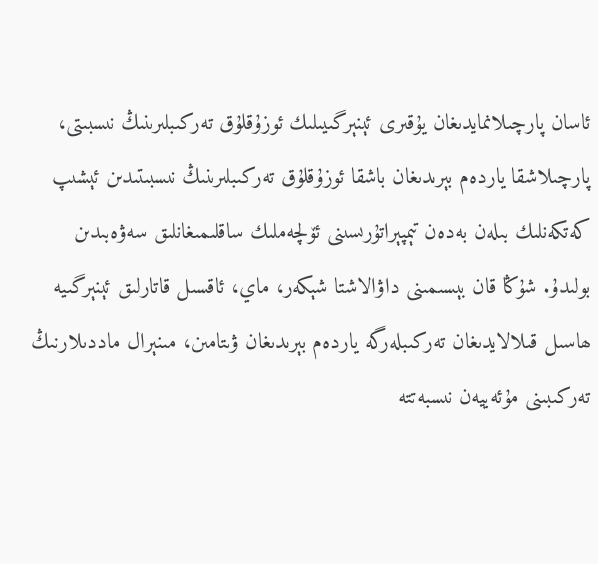ئاسان پارچىلانمايدىغان يۇقىرى ئېنېرگىيىلىك ئوزۇقلۇق تەركىبلىرىنىڭ نىسبىتى، پارچىلاشقا ياردەم بېرىدىغان باشقا ئوزۇقلۇق تەركىبلىرىنىڭ نىسبىتىدىن ئېشىپ كەتكەنلىك بىلەن بەدەن تېمپېراتۇرىسىنى ئۆلچەملىك ساقلىمىغانلىق سەۋەبىدىن بولىدۇ. شۇڭا قان بېسىمىنى داۋالاشتا شېكەر، ماي، ئاقسىل قاتارلىق ئېنېرگىيە ھاسىل قىلالايدىغان تەركىبلەرگە ياردەم بېرىدىغان ۋىتامىن، مىنېرال ماددىلارنىڭ تەركىبىنى مۇئەييەن نىسبەتتە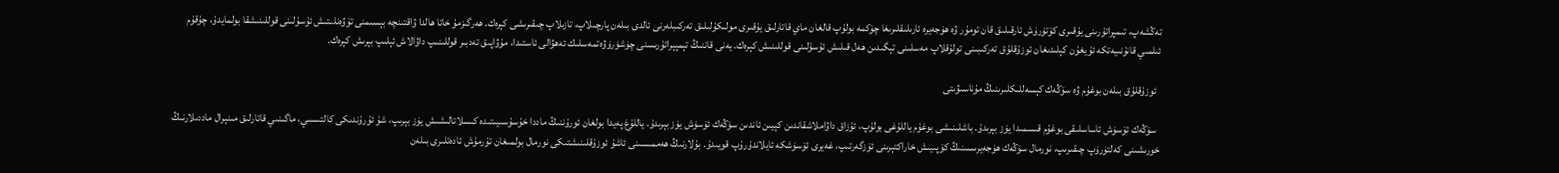تەڭشەپ، تىمپراتۇرىنى يۇقىرى كۆتۈرۈش ئارقىلىق قان تومۇر ۋە ھۈجەيرە ئارىلىقلىرىغا چۆكمە بولۇپ قالغان ماي قاتارلىق يۇقىرى مولىكۇلىلىق تەركىبلەرنى ئالدى بىلەن پارچىلاپ، تازىلاپ چىقىرىشى كېرەك. ھەرگىزمۇ خاتا ھالدا ۋاقتىنچە بېسىمنى تۆۋەنلىتىش ئۇسۇلىنى قوللىنىشقا بولمايدۇ، چۇقۇم ئىلمىي قانۇنىيەتكە ئۇيغۇن كېلىدىغان ئوزۇقلۇق تەركىبىنى تولۇقلاپ مەسلىنى تېگىدىن ھەل قىلىش ئۇسۇلىنى قوللىنىش كېرەك. يەنى قاننىڭ تېمپېراتۇرىسنى چۈشۈرۈۋەتمەسلىك ئەھۋالى ئاستىدا، مۇۋاپىق تەدبىر قوللىنىپ داۋالاش ئېلىپ بېرىش كېرەك.

  ئوزۇقلۇق بىلەن بوغۇم ۋە سۆڭەك كېسەللىكلىرىنىڭ مۇناسىۋىتى

  سۆڭەك ئۆسۈش ئاساسلىقى بوغۇم قىسمىدا يۈز بېرىدۇ. باشلىنىشى بوغۇم ياللۇغى بولۇپ، ئۇزاق داۋاملاشقاندىن كېيىن ئاندىن سۆڭەك ئۆسۈش يۈز بېرىدۇ. ياللۇغ پەيدا بولغان ئورۇننىڭ ماددا خۇسۇسىيىتىدە كىسلاتالىشىش يۈز بېرىپ، شۇ ئۇرۇندىكى كالتىسىي، ماگىنىي قاتارلىق مىنېرال ماددىلارنىڭ خورىشىنى كەلتۈرۈپ چىقىرىپ، نورمال سۆڭەك ھۈجەيرىسىنىڭ كۆپىيىش خاراكتېرىنى ئۆزگەرتىپ، غەيرى ئۆسۈشكە ئايلاندۇرۇپ قويىدۇ. بۇلارنىڭ ھەممىسىنى ئاشۇ ئوزۇقلىنىشتىكى نورمال بولمىغان تۇرمۇش ئادەتلىرى بىلەن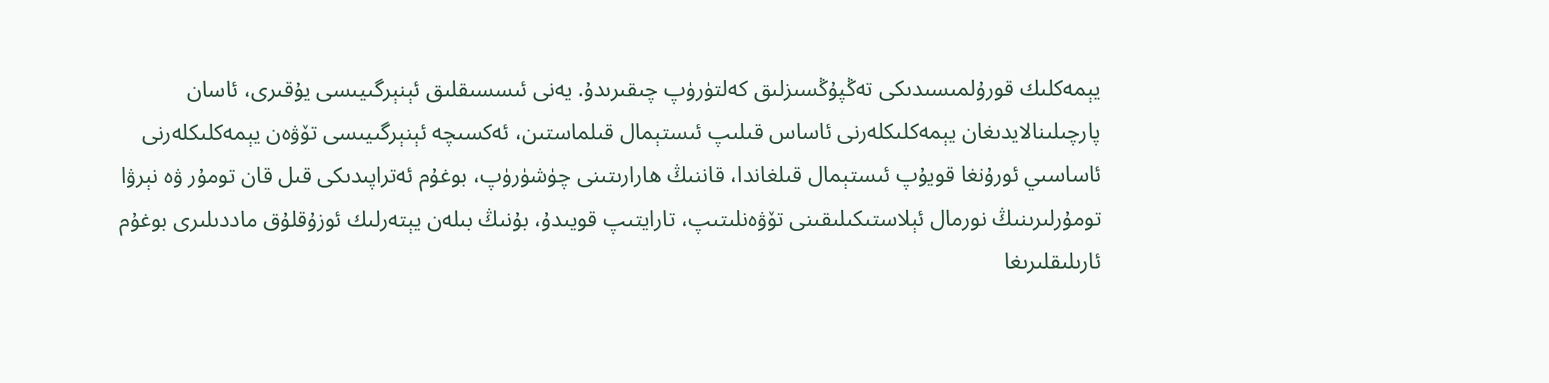يېمەكلىك قورۇلمىسىدىكى تەڭپۇڭسىزلىق كەلتۈرۈپ چىقىرىدۇ. يەنى ئىسسىقلىق ئېنېرگىيىسى يۇقىرى، ئاسان پارچىلىنالايدىغان يېمەكلىكلەرنى ئاساس قىلىپ ئىستېمال قىلماستىن، ئەكسىچە ئېنېرگىيىسى تۆۋەن يېمەكلىكلەرنى ئاساسىي ئورۇنغا قويۇپ ئىستېمال قىلغاندا، قاننىڭ ھارارىتىنى چۈشۈرۈپ، بوغۇم ئەتراپىدىكى قىل قان تومۇر ۋە نېرۋا تومۇرلىرىنىڭ نورمال ئېلاستىكىلىقىنى تۆۋەنلىتىپ، تارايتىپ قويىدۇ، بۇنىڭ بىلەن يېتەرلىك ئوزۇقلۇق ماددىلىرى بوغۇم ئارىلىقلىرىغا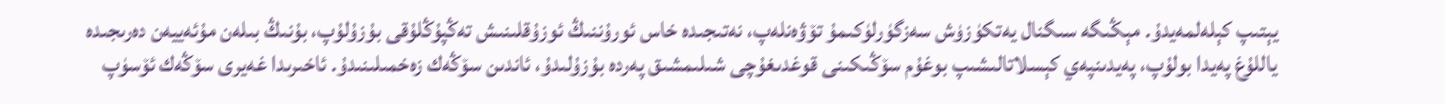يېتىپ كېلەلمەيدۇ. مېڭىگە سىگنال يەتكۈزۈش سەزگۈرلۈكىمۇ تۆۋەنلەپ، نەتىجىدە خاس ئورۇننىڭ ئوزۇقلىنىش تەڭپۇڭلۇقى بۇزۇلۇپ، بۇنىڭ بىلەن مۇئەييەن دەرىجىدە ياللۇغ پەيدا بولۇپ، پەيدىنپەي كېسلاتالىشىپ بوغۇم سۆڭىكىنى قوغدىغۇچى شىلىمشىق پەردە بۇزۇلىدۇ، ئاندىن سۆڭەك زەخمىلىنىدۇ. ئاخىرىدا غەيرى سۆڭەك ئۆسۈپ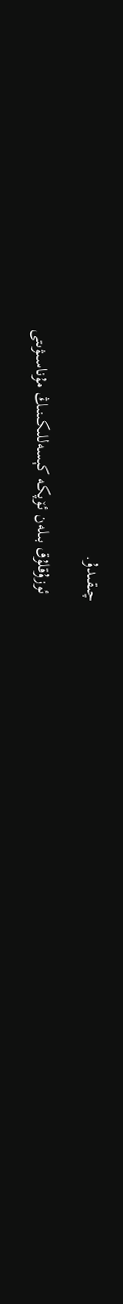چىقىدۇ.

  ئوزۇقلۇق بىلەن ئۆپكە كېسەللىكىنىڭ مۇناسىۋىتى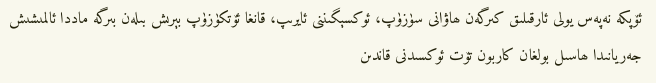ئۆپكە نەپەس يولى ئارقىلىق كىرگەن ھاۋانى سۈزۈپ، ئوكسېگىننى ئايرىپ، قانغا ئۆتكۈزۈپ بېرىش بىلەن بىرگە ماددا ئالمىشىش جەريانىدا ھاسىل بولغان كاربون تۆت ئوكسىدنى قاندىن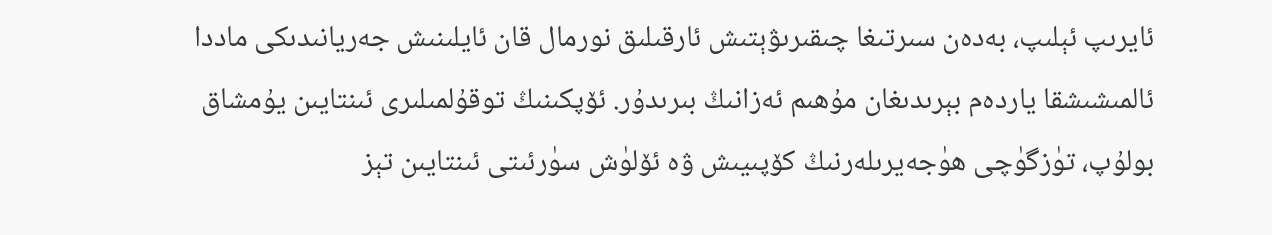ئايرىپ ئېلىپ، بەدەن سىرتىغا چىقىرىۋېتىش ئارقىلىق نورمال قان ئايلىنىش جەريانىدىكى ماددا ئالمىشىشقا ياردەم بېرىدىغان مۇھىم ئەزانىڭ بىرىدۇر. ئۆپكىنىڭ توقۇلمىلىرى ئىنتايىن يۇمشاق بولۇپ، تۈزگۈچى ھۈجەيرىلەرنىڭ كۆپىيىش ۋە ئۆلۈش سۈرئىتى ئىنتايىن تېز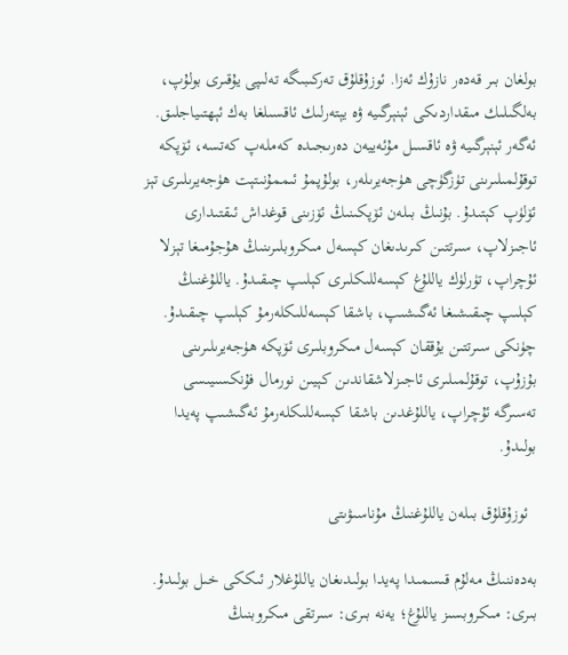بولغان بىر قەدەر نازۇك ئەزا. ئوزۇقلۇق تەركىبىگە تەلىپى يۇقىرى بولۇپ، بەلگىلىك مىقداردىكى ئېنېرگىيە ۋە يېتەرلىك ئاقسىلغا بەك ئېھتىياجلىق. ئەگەر ئېنېرگىيە ۋە ئاقسىل مۇئەييەن دەرىجىدە كەملەپ كەتسە، ئۆپكە توقۇلمىلىرىنى تۈزگۈچى ھۈجەيرىلەر، بولۇپمۇ ئىممۇنىتېت ھۈجەيرىلىرى تېز ئۆلۈپ كېتىدۇ. بۇنىڭ بىلەن ئۆپكىنىڭ ئۆزىنى قوغداش ئىقتىدارى ئاجىزلاپ، سىرتتىن كىرىدىغان كېسەل مىكروبلىرىنىڭ ھۇجۇمىغا تېزلا ئۇچراپ، تۈرلۈك ياللۇغ كېسەللىكلىرى كېلىپ چىقىدۇ. ياللۇغنىڭ كېلىپ چىقىشىغا ئەگىشىپ، باشقا كېسەللىكلەرمۇ كېلىپ چىقىدۇ. چۈنكى سىرتتىن يۇققان كېسەل مىكروبلىرى ئۆپكە ھۈجەيرىلىرىنى بۇزۇپ، توقۇلمىلىرى ئاجىزلاشقاندىن كېيىن نورمال فۇنكسىيىسى تەسىرگە ئۇچراپ، ياللۇغدىن باشقا كېسەللىكلەرمۇ ئەگىشىپ پەيدا بولىدۇ.

  ئوزۇقلۇق بىلەن ياللۇغنىڭ مۇناسىۋىتى

بەدەننىڭ مەلۇم قىسمىدا پەيدا بولىدىغان ياللۇغلار ئىككى خىل بولىدۇ. بىرى: مىكروبسىز ياللۇغ؛ يەنە بىرى: سىرتقى مىكروبنىڭ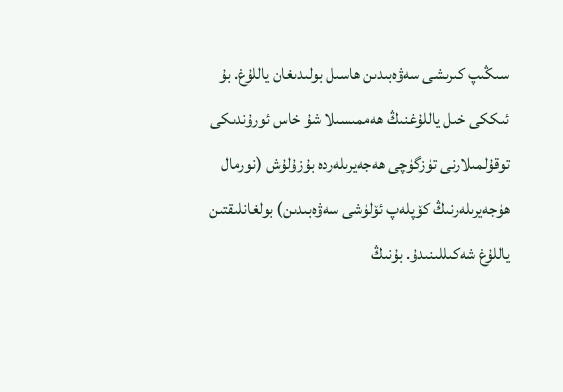سىڭىپ كىرىشى سەۋەبىدىن ھاسىل بولىدىغان ياللۇغ. بۇ ئىككى خىل ياللۇغنىڭ ھەممىسىلا شۇ خاس ئورۇندىكى توقۇلمىلارنى تۈزگۈچى ھەجەيرىلەردە بۇزۇلۇش (نورمال ھۈجەيرىلەرنىڭ كۆپلەپ ئۆلۈشى سەۋەبىدىن) بولغانلىقتىن ياللۇغ شەكىللىنىدۇ. بۇنىڭ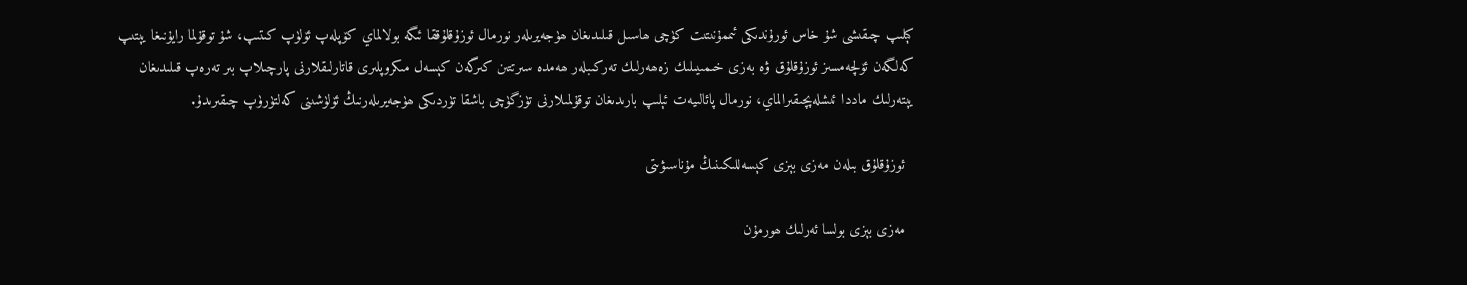كېلىپ چىقىشى شۇ خاس ئورۇندىكى ئىممۇنىتىت كۈچى ھاسىل قىلىدىغان ھۈجەيرىلەر نورمال ئوزۇقلۇققا ئىگە بولالماي كۆپلەپ ئۆلۈپ كىتىپ، شۇ توقۇلما رايۇنىغا يېتىپ كەلگەن ئۆلچەمسىز ئوزۇقلۇق ۋە بەزى خىمىيىلىك زەھەرلىك تەركىبلەر ھەمدە سىرتتىن كىرگەن كېسەل مىكروپلىرى قاتارلىقلارنى پارچىلاپ بىر تەرەپ قىلىدىغان يېتەرلىك ماددا ئىشلەپچىقىرالماي، نورمال پائالىيەت ئېلىپ بارىدىغان توقۇلمىلارنى تۈزگۈچى باشقا تۈردىكى ھۈجەيرىلەرنىڭ ئۆلۈشىنى كەلتۈرۈپ چىقىرىدۇ.

  ئوزۇقلۇق بىلەن مەزى بېزى كېسەللىكىنىڭ مۇناسىۋىتى

  مەزى بېزى بولسا ئەرلىك ھورمۇن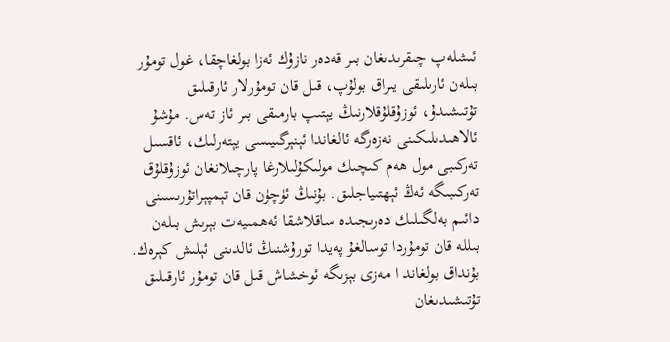ئىشلەپ چىقرىدىغان بىر قەدەر نازۇك ئەزا بولغاچقا، غول تومۇر بىلەن ئارىلىقى يىراق بولۇپ، قىل قان تومۇرلار ئارقىلىق تۇتىشىدۇ، ئوزۇقلۇقلارنىڭ يېتىپ بارمىقى بىر ئاز تەس. مۇشۇ ئالاھىدىلىكىنى نەزەرگە ئالغاندا ئېنېرگىيىسى يېتەرلىك، ئاقسىل تەركىبى مول ھەم كىچىك مولىكۇلىلارغا پارچىلانغان ئوزۇقلۇق تەركىبىگە ئەڭ ئېھتىياجلىق. بۇنىڭ ئۈچۈن قان تېمپېراتۇرىسىنى دائىم بەلگىلىك دەرىجىدە ساقلاشقا ئەھمىيەت بېرىش بىلەن بىللە قان تومۇردا توسالغۇ پەيدا تورۇشنىڭ ئالدىنى ئېلىش كېرەك. بۇنداق بولغاند ا مەزى بېزىگە ئوخشاش قىل قان تومۇر ئارقىلىق تۇتىشىدىغان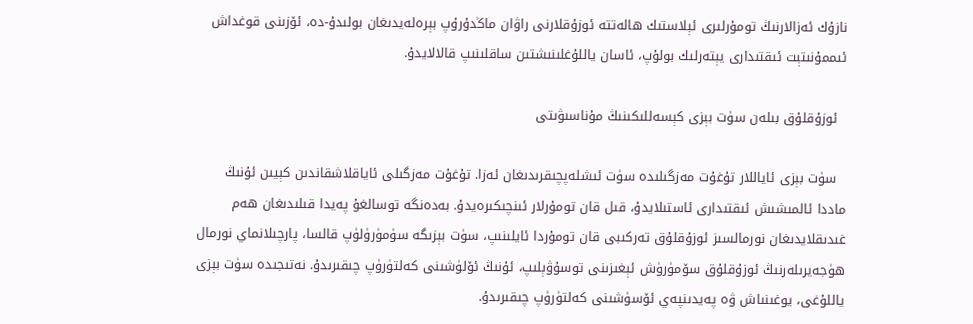نازۇك ئەزالارنىڭ تومۇرلىرى ئېلاستىك ھالەتتە ئوزۇقلارنى راۋان ماڭدۇرۇپ بېرەلەيدىغان بولىدۇ-دە، ئۆزىنى قوغداش ئىممۇنىتېت ئىقتىدارى يېتەرلىك بولۇپ، ئاسان ياللۇغلىنىشتىن ساقلىنىپ قالالايدۇ.

  ئوزۇقلۇق بىلەن سۈت بېزى كېسەللىكىنىڭ مۇناسىۋىتى

  سۈت بېزى ئاياللار تۇغۇت مەزگىلىدە سۈت ئىشلەپچىقرىدىغان ئەزا. تۇغۇت مەزگىلى ئاياقلاشقاندىن كېيىن ئۇنىڭ ماددا ئالمىشىش ئىقتىدارى ئاستىلايدۇ، قىل قان تومۇرلار ئىنچىكىرەيدۇ. بەدەنگە توسالغۇ پەيدا قىلىدىغان ھەم غىدىقلايدىغان نورمالسىز ئوزۇقلۇق تەركىبى قان تومۇردا ئايلىنىپ، سۈت بېزىگە سۈمۈرۈلۈپ قالسا، پارچىلانماي نورمال ھۈجەيرىلەرنىڭ ئوزۇقلۇق سۆمۈرۈش ئېغىزىنى توسۇۋېلىپ، ئۇنىڭ ئۆلۈشىنى كەلتۈرۈپ چىقىرىدۇ. نەتىجىدە سۈت بېزى ياللۇغى، يوغىنىاش ۋە پەيدىنپەي ئۆسۈشىنى كەلتۈرۈپ چىقىرىدۇ.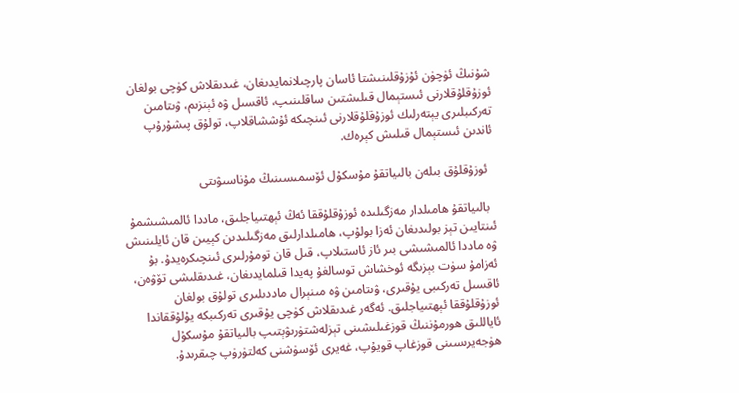شۇنىڭ ئۈچۈن ئۇزۇقلىنىشتا ئاسان پارچىلانمايدىغان، غىدىقلاش كۈچى بولغان ئوزۇقلۇقلارنى ئىستېمال قىلىشتىن ساقلىنىپ، ئاقسىل ۋە ئېنزىم، ۋىتامىن تەركىبلىرى يېتەرلىك ئوزۇقلۇقلارنى ئىنچىكە ئۇششاقلاپ، تولۇق پىشۇرۇپ ئاندىن ئىستېمال قىلىش كېرەك.

  ئوزۇقلۇق بىلەن بالىياتقۇ مۇسكۇل ئۆسمىسىنىڭ مۇناسىۋىتى

  بالىياتقۇ ھامىلدار مەزگىلىدە ئوزۇقلۇققا ئەڭ ئېھتىياجلىق، ماددا ئالمىشىشمۇ ئىنتايىن تېز بولىدىغان ئەزا بولۇپ، ھامىلدارلىق مەزگىلىدىن كېيىن قان ئايلىنىش ۋە ماددا ئالمىشىشى بىر ئاز ئاستىلاپ، قىل قان تومۇرلىرى ئىنچىكرەيدۇ. بۇ ئەزامۇ سۈت بېزىگە ئوخشاش توسالغۇ پەيدا قىلمايدىغان، غىدىقلىشى تۆۋەن، ئاقسىل تەركىبى يۇقىرى، ۋىتامىن ۋە مىنېرال ماددىلىرى تولۇق بولغان ئوزۇقلۇققا ئېھتىياجلىق. ئەگەر غىدىقلاش كۈچى يۇقىرى تەركىبكە يۇلۇققاندا ئاياللىق ھورمۇننىڭ قوزغىلىشىنى تېزلەشتۈرىۋېتىپ بالىياتقۇ مۇسكۇل ھۈجەيرىسىنى قوزغاپ قويۇپ، غەيرى ئۆسۈشنى كەلتۈرۈپ چىقرىدۇ.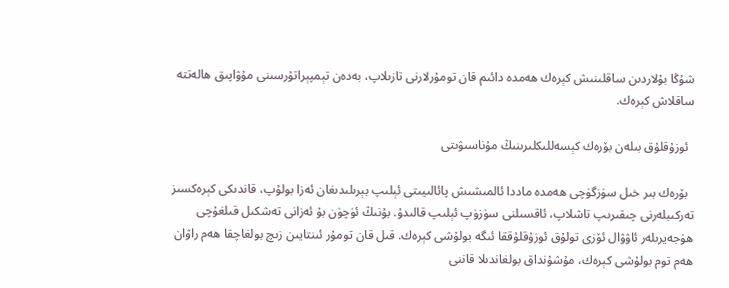شۇڭا بۇلاردىن ساقلىنىش كېرەك ھەمدە دائىم قان تومۇرلارنى تازىلاپ، بەدەن تېمپېراتۇرسىنى مۇۋاپىق ھالەتتە ساقلاش كېرەك.

  ئوزۇقلۇق بىلەن بۆرەك كېسەللىكلىرىنىڭ مۇناسىۋىتى

  بۆرەك بىر خىل سۈزگۈچى ھەمدە ماددا ئالمىشىش پائالىيىتى ئېلىپ بېرىلىدىغان ئەزا بولۇپ، قاندىكى كېرەكسىز تەركىبلەرنى چىقىرىپ تاشلاپ، ئاقسىلنى سۈزۈپ ئېلىپ قالىدۇ. بۇنىڭ ئۈچۈن بۇ ئەزانى تەشكىل قىلغۇچى ھۈجەيرىلەر ئاۋۋال ئۆزى تولۇق ئوزۇقلۇققا ئىگە بولۇشى كېرەك. قىل قان تومۇر ئىنتايىن زىچ بولغاچقا ھەم راۋان ھەم توم بولۇشى كېرەك، مۇشۇنداق بولغاندىلا قاننى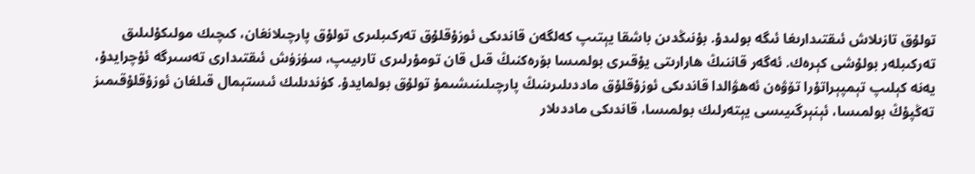تولۇق تازىلاش ئىقتىدارىغا ئىگە بولىدۇ. بۇنىڭدىن باشقا يېتىپ كەلگەن قاندىكى ئوزۇقلۇق تەركىبلىرى تولۇق پارچىلانغان، كىچىك مولىكۇلىلىق تەركىبلەر بولۇشى كېرەك. ئەگەر قاننىڭ ھارارىتى يۇقىرى بولمىسا بۆرەكنىڭ قىل قان تومۇرلىرى تارىيىپ، سۈزۈش ئىقتىدارى تەسىرگە ئۇچرايدۇ، يەنە كېلىپ تېمپېراتۇرا تۆۋەن ئەھۋالدا قاندىكى ئوزۇقلۇق ماددىلىرىنىڭ پارچىلىنىشىمۇ تولۇق بولمايدۇ. كۈندىلىك ئىستېمال قىلغان ئوزۇقلۇقىمىز تەڭپۇڭ بولمىسا، ئېنېرگىيىسى يېتەرلىك بولمىسا، قاندىكى ماددىلار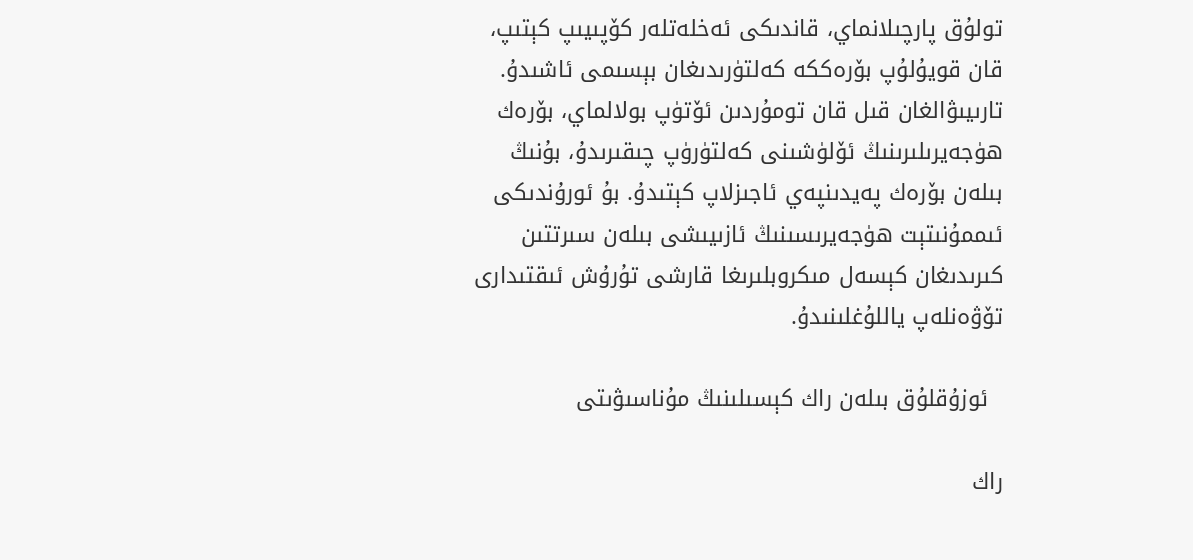تولۇق پارچىلانماي، قاندىكى ئەخلەتلەر كۆپىيىپ كېتىپ، قان قويۇلۇپ بۆرەككە كەلتۈرىدىغان بېسىمى ئاشىدۇ. تارىيىۋالغان قىل قان تومۇردىن ئۆتۈپ بولالماي، بۆرەك ھۈجەيرىلىرىنىڭ ئۆلۈشىنى كەلتۈرۈپ چىقىرىدۇ، بۇنىڭ بىلەن بۆرەك پەيدىنپەي ئاجىزلاپ كېتىدۇ. بۇ ئورۇندىكى ئىممۇنىتېت ھۈجەيرىسىنىڭ ئازىيىشى بىلەن سىرتتىن كىرىدىغان كېسەل مىكروبلىرىغا قارشى تۇرۇش ئىقتىدارى تۆۋەنلەپ ياللۇغلىنىدۇ.

  ئوزۇقلۇق بىلەن راك كېسىلىنىڭ مۇناسىۋىتى

راك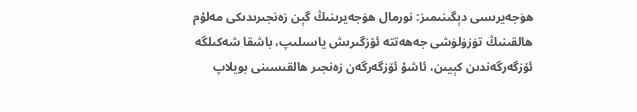ھۈجەيرىسى دېگىنىمىز: نورمال ھۈجەيرىنىڭ گېن زەنجىرىدىكى مەلۇم ھالقىنىڭ تۈزۈلۈشى جەھەتتە ئۆزگىرىش ياسىلىپ، باشقا شەكىلگە ئۆزگەرگەندىن كېيىن، ئاشۇ ئۆزگەرگەن زەنجىر ھالقىسىنى بويلاپ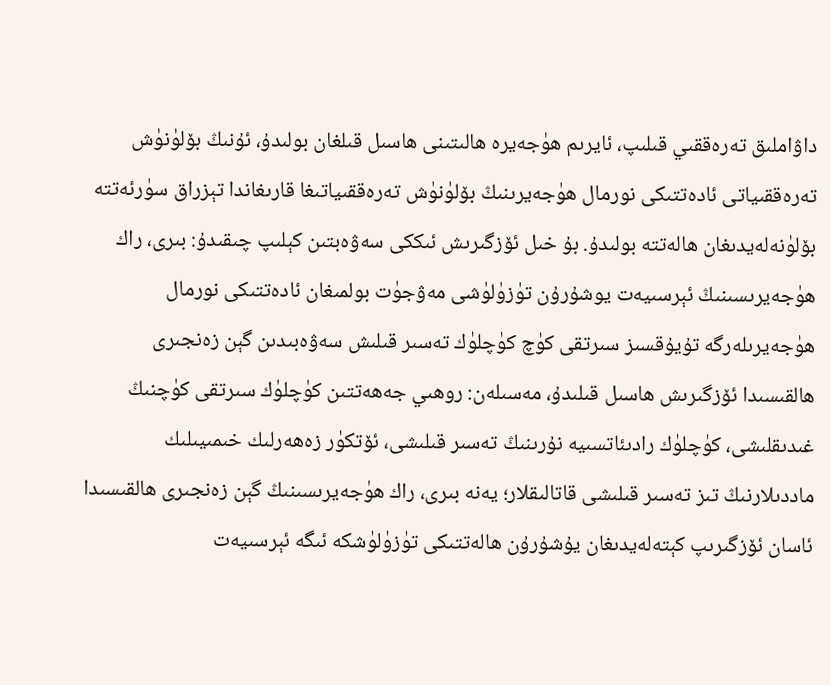داۋاملىق تەرەققىي قىلىپ، ئايرىم ھۈجەيرە ھالىتىنى ھاسىل قىلغان بولىدۇ، ئۇنىڭ بۆلۈنۈش تەرەققىياتى ئادەتتىكى نورمال ھۈجەيرىنىڭ بۆلۈنۈش تەرەققىياتىغا قارىغاندا تېزراق سۈرئەتتە بۆلۈنەلەيدىغان ھالەتتە بولىدۇ. بۇ خىل ئۆزگىرىش ئىككى سەۋەبتىن كېلىپ چىقىدۇ: بىرى، راك ھۈجەيرىسىنىڭ ئېرسىيەت يوشۇرۇن تۈزۈلۈشى مەۋجۈت بولمىغان ئادەتتىكى نورمال ھۈجەيرىلەرگە تۇيۇقسىز سىرتقى كۈچ كۈچلۈك تەسىر قىلىش سەۋەبىدىن گېن زەنجىرى ھالقىسىدا ئۆزگىرىش ھاسىل قىلىدۇ، مەسىلەن: روھىي جەھەتتىن كۈچلۈك سىرتقى كۈچنىڭ غىدىقلىشى، كۈچلۈك رادىئاتسىيە نۇرىنىڭ تەسىر قىلىشى، ئۆتكۈر زەھەرلىك خىمىيىلىك ماددىلارنىڭ تىز تەسىر قىلىشى قاتالىقلار؛ يەنە بىرى، راك ھۈجەيرىسىنىڭ گېن زەنجىرى ھالقىسىدا ئاسان ئۆزگىرىپ كېتەلەيدىغان يۇشۇرۇن ھالەتتىكى تۈزۈلۈشكە ئىگە ئېرسىيەت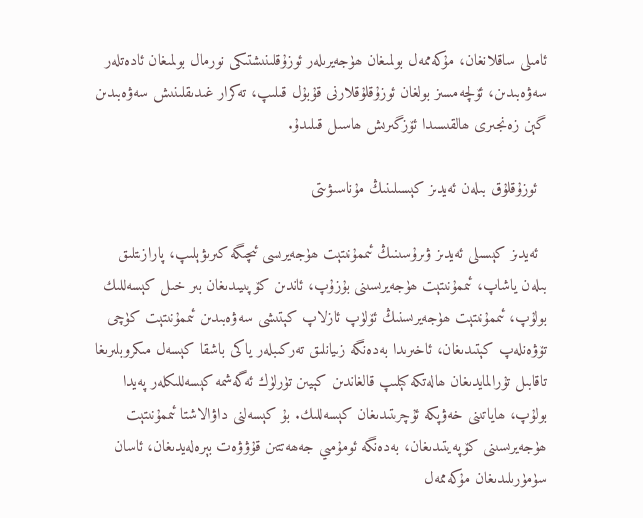ئامىلى ساقلانغان، مۇكەممەل بولمىغان ھۈجەيرىلەر ئوزۇقلىنىشتىكى نورمال بولمىغان ئادەتلەر سەۋەبىدىن، ئۆلچەمسىز بولغان ئوزۇقلۇقلارنى قۇبۇل قىلىپ، تەكرار غىدىقلىنىش سەۋەبىدىن گېن زەنجىرى ھالقىسىدا ئۆزگىرىش ھاسىل قىلىدۇ.

  ئوزۇقلۇق بىلەن ئەيدىز كېسىلىنىڭ مۇناسىۋىتى

  ئەيدىز كېسىلى ئەيدىز ۋىرۇسىنىڭ ئىممۇنىتېت ھۈجەيرىسى ئىچىگە كىرىۋېلىپ، پارازىتلىق بىلەن ياشاپ، ئىممۇنىتېت ھۈجەيرىسىنى بۇزۇپ، ئاندىن كۆپىيىدىغان بىر خىل كېسەللىك بولۇپ، ئىممۇنىتېت ھۈجەيرىسنىڭ ئۆلۈپ ئازلاپ كېتىشى سەۋەبىدىن ئىممۇنىتېت كۈچى تۆۋەنلەپ كېتىدىغان، ئاخىرىدا بەدەنگە زىيانلىق تەركىبلەر ياكى باشقا كېسەل مىكروبلىرىغا تاقابىل تۇرالمايدىغان ھالەتكە كېلىپ قالغاندىن كېيىن تۈرلۈك ئەگەشمە كېسەللىكلەر پەيدا بولۇپ، ھاياتىنى خەۋپكە ئۇچرىتىدىغان كېسەللىك. بۇ كېسەلنى داۋالاشتا ئىممۇنىتېت ھۈجەيرىسىنى كۆپەيتىدىغان، بەدەنگە ئومۇمىي جەھەتتىن قۇۋۋەت بېرەلەيدىغان، ئاسان سۈمۈرىلىدىغان مۇكەممەل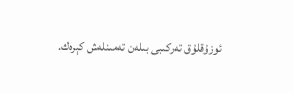ئوزۇقلۇق تەركىبى بىلەن تەمىنلەش كېرەك.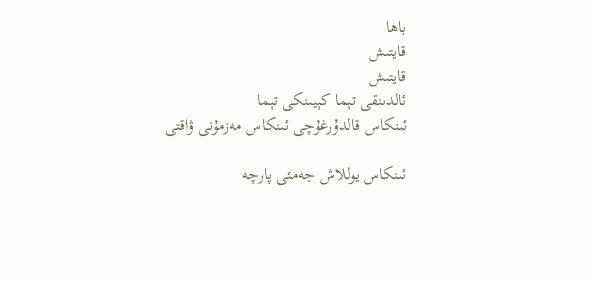باھا
قايتىش
قايتىش
ئالدىنقى تېما كېيىنكى تېما
ئىنكاس قالدۇرغۇچى ئىنكاس مەزمۇنى ۋاقتى

ئىنكاس يوللاش جەمئى پارچە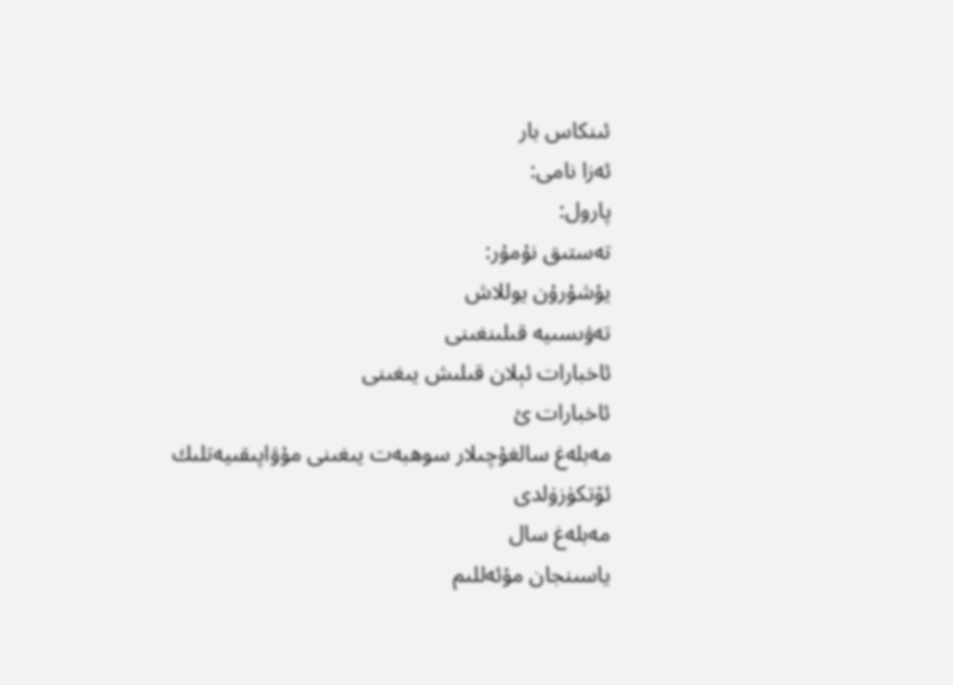ئىنكاس بار
ئەزا نامى:
پارول:
تەستىق نۇمۇر:
يۇشۇرۇن يوللاش
تەۋىسىيە قىلىنغىنى
ئاخبارات ئېلان قىلىش يىغىنى
ئاخبارات ئ
مەبلەغ سالغۇچىلار سوھبەت يىغىنى مۇۋاپىقىيەتلىك ئۆتكۈزۈلدى
مەبلەغ سال
ياسىنجان مۇئەللىم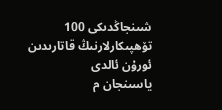شىنجاڭدىكى 100 تۆھپىكارلارنىڭ قاتارىدىن ئورۇن ئالدى
ياسىنجان م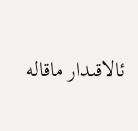ئالاقىدار ماقالە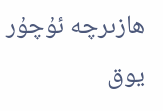ھازىرچە ئۇچۇر يوق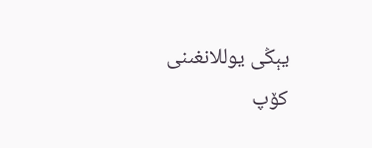يېڭى يوللانغىنى
كۆپ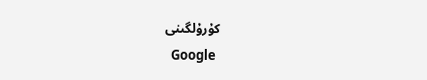كۇرۇلگىنى
  Google